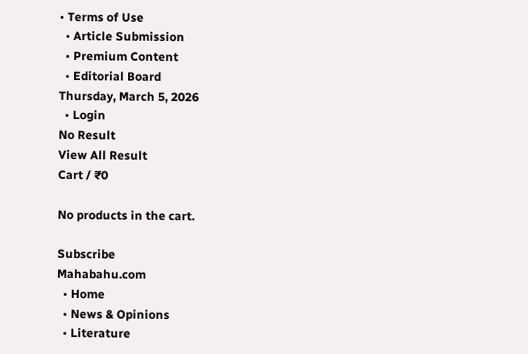• Terms of Use
  • Article Submission
  • Premium Content
  • Editorial Board
Thursday, March 5, 2026
  • Login
No Result
View All Result
Cart / ₹0

No products in the cart.

Subscribe
Mahabahu.com
  • Home
  • News & Opinions
  • Literature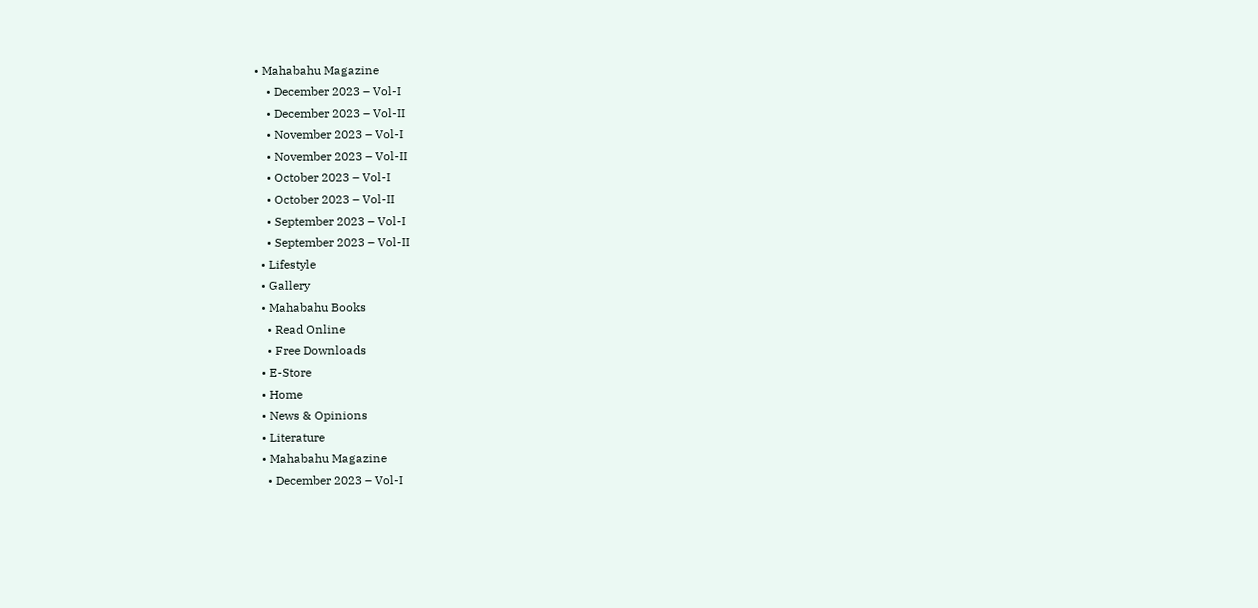• Mahabahu Magazine
    • December 2023 – Vol-I
    • December 2023 – Vol-II
    • November 2023 – Vol-I
    • November 2023 – Vol-II
    • October 2023 – Vol-I
    • October 2023 – Vol-II
    • September 2023 – Vol-I
    • September 2023 – Vol-II
  • Lifestyle
  • Gallery
  • Mahabahu Books
    • Read Online
    • Free Downloads
  • E-Store
  • Home
  • News & Opinions
  • Literature
  • Mahabahu Magazine
    • December 2023 – Vol-I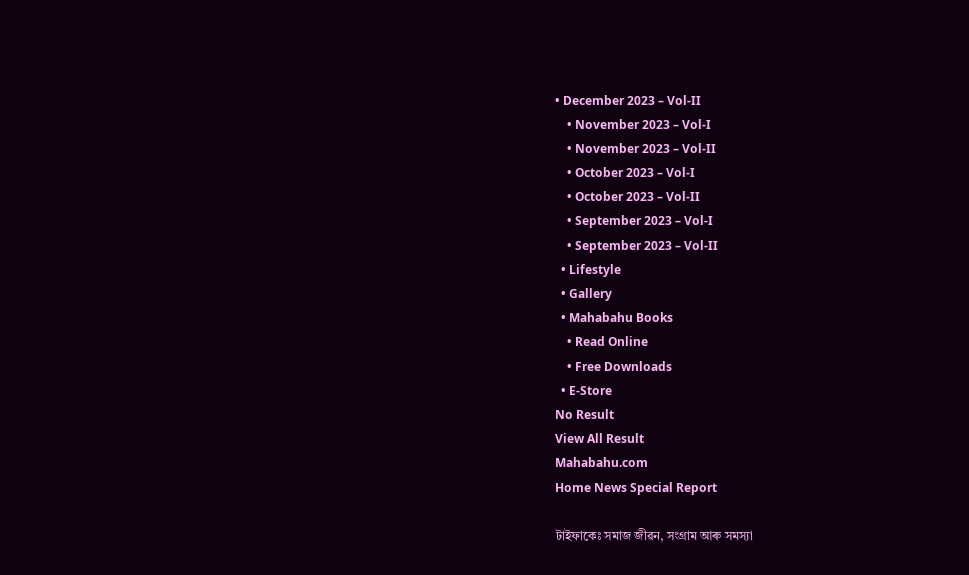• December 2023 – Vol-II
    • November 2023 – Vol-I
    • November 2023 – Vol-II
    • October 2023 – Vol-I
    • October 2023 – Vol-II
    • September 2023 – Vol-I
    • September 2023 – Vol-II
  • Lifestyle
  • Gallery
  • Mahabahu Books
    • Read Online
    • Free Downloads
  • E-Store
No Result
View All Result
Mahabahu.com
Home News Special Report

টাইফাকেঃ সমাজ জীৱন, সংগ্ৰাম আৰু সমস্যা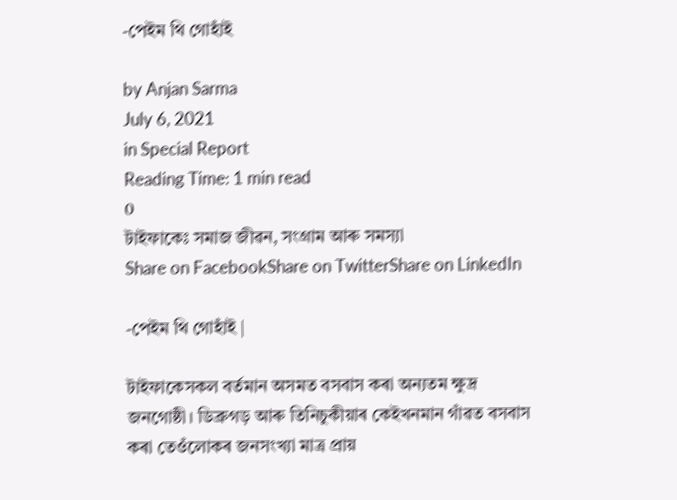-পেইম থি গোহাঁই

by Anjan Sarma
July 6, 2021
in Special Report
Reading Time: 1 min read
0
টাইফাকেঃ সমাজ জীৱন, সংগ্ৰাম আৰু সমস্যা
Share on FacebookShare on TwitterShare on LinkedIn

-পেইম থি গোহাঁই |

টাইফাকেসকল বৰ্তমান অসমত বসবাস কৰা অন্যতম ক্ষুদ্ৰ জনগোষ্ঠী। ডিব্ৰুগড় আৰু তিনিচুকীয়াৰ কেইখনমান গাঁৱত বসবাস কৰা তেওঁলোকৰ জনসংখ্যা মাত্ৰ প্ৰায়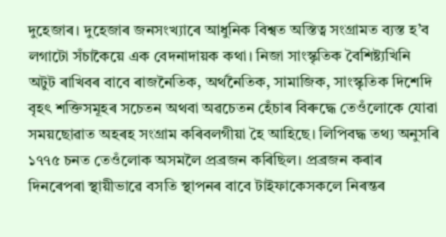দুহেজাৰ। দুহেজাৰ জনসংখ্যাৰে আধুনিক বিশ্বত অস্তিত্ব সংগ্ৰামত ব্যস্ত হ’ব লগাটো সঁচাকৈয়ে এক বেদনাদায়ক কথা। নিজা সাংস্কৃতিক বৈশিষ্ট্যখিনি অটুট ৰাখিবৰ বাবে ৰাজনৈতিক, অৰ্থনৈতিক, সামাজিক, সাংস্কৃতিক দিশেদি বৃহৎ শক্তিসমূহৰ সচেতন অথবা অৱচেতন হেঁচাৰ বিৰুদ্ধে তেওঁলোকে যোৱা সময়ছোৱাত অহৰহ সংগ্ৰাম কৰিবলগীয়া হৈ আহিছে। লিপিবদ্ধ তথ্য অনুসৰি ১৭৭৫ চনত তেওঁলোক অসমলৈ প্ৰব্ৰজন কৰিছিল। প্ৰব্ৰজন কৰাৰ দিনৰেপৰা স্থায়ীভাৱে বসতি স্থাপনৰ বাবে টাইফাকেসকলে নিৰন্তৰ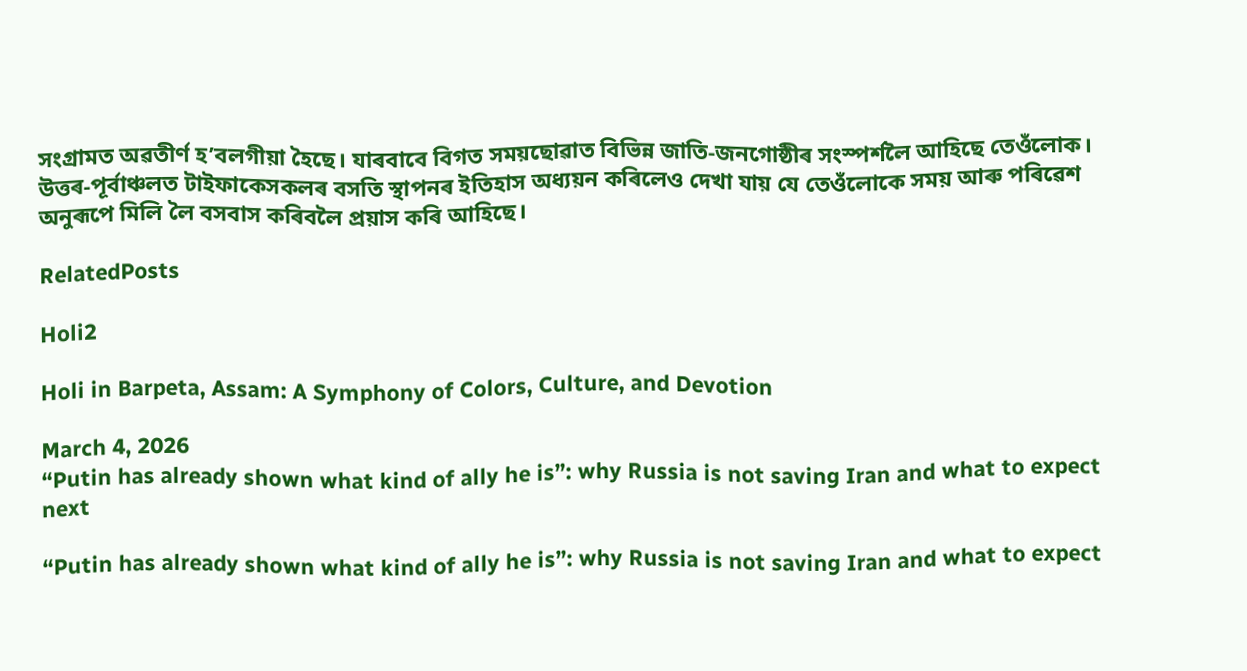সংগ্ৰামত অৱতীৰ্ণ হ’বলগীয়া হৈছে। যাৰবাবে বিগত সময়ছোৱাত বিভিন্ন জাতি-জনগোষ্ঠীৰ সংস্পৰ্শলৈ আহিছে তেওঁলোক। উত্তৰ-পূৰ্বাঞ্চলত টাইফাকেসকলৰ বসতি স্থাপনৰ ইতিহাস অধ্যয়ন কৰিলেও দেখা যায় যে তেওঁলোকে সময় আৰু পৰিৱেশ অনুৰূপে মিলি লৈ বসবাস কৰিবলৈ প্ৰয়াস কৰি আহিছে।

RelatedPosts

Holi2

Holi in Barpeta, Assam: A Symphony of Colors, Culture, and Devotion

March 4, 2026
“Putin has already shown what kind of ally he is”: why Russia is not saving Iran and what to expect next

“Putin has already shown what kind of ally he is”: why Russia is not saving Iran and what to expect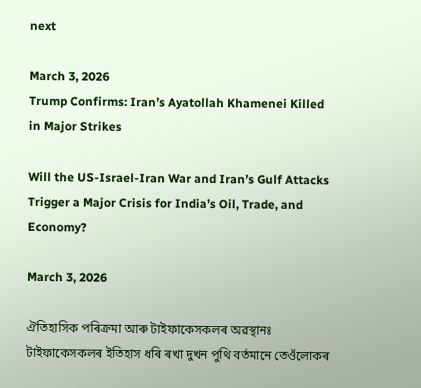next

March 3, 2026
Trump Confirms: Iran’s Ayatollah Khamenei Killed in Major Strikes

Will the US-Israel-Iran War and Iran’s Gulf Attacks Trigger a Major Crisis for India’s Oil, Trade, and Economy?

March 3, 2026

ঐতিহাসিক পৰিক্ৰমা আৰু টাইফাকেসকলৰ অৱস্থানঃ টাইফাকেসকলৰ ইতিহাস ধৰি ৰখা দুখন পুথি বৰ্তমানে তেওঁলোকৰ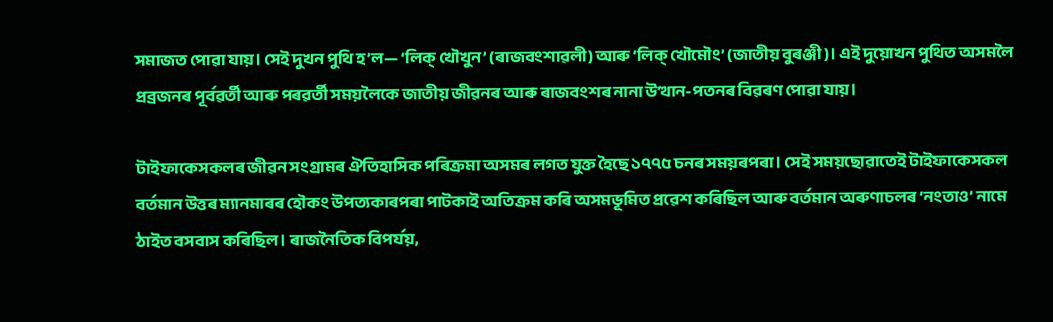সমাজত পোৱা যায়। সেই দুখন পুথি হ’ল— ‘লিক্ খৌখুন’ (ৰাজবংশাৱলী) আৰু ‘লিক্ খৌমৌং’ (জাতীয় বুৰঞ্জী)। এই দুয়োখন পুথিত অসমলৈ প্ৰব্ৰজনৰ পূৰ্বৱৰ্তী আৰু পৰৱৰ্তী সময়লৈকে জাতীয় জীৱনৰ আৰু ৰাজবংশৰ নানা উত্থান-পতনৰ বিৱৰণ পোৱা যায়।

টাইফাকেসকলৰ জীৱন সংগ্ৰামৰ ঐতিহাসিক পৰিক্ৰমা অসমৰ লগত যুক্ত হৈছে ১৭৭৫ চনৰ সময়ৰপৰা। সেই সময়ছোৱাতেই টাইফাকেসকল বৰ্তমান উত্তৰ ম্যানমাৰৰ হৌকং উপত্যকাৰপৰা পাটকাই অতিক্ৰম কৰি অসমভূমিত প্ৰৱেশ কৰিছিল আৰু বৰ্তমান অৰুণাচলৰ ‘নংতাও’ নামে ঠাইত বসবাস কৰিছিল। ৰাজনৈতিক বিপৰ্যয়,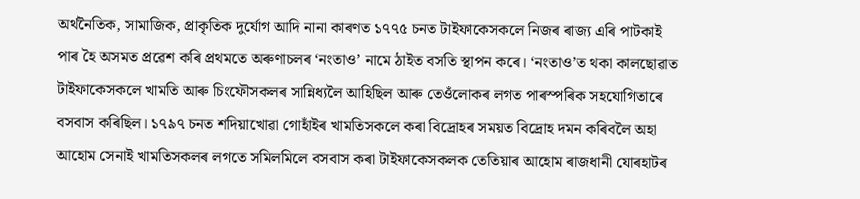অৰ্থনৈতিক, সামাজিক, প্ৰাকৃতিক দুৰ্যোগ আদি নানা কাৰণত ১৭৭৫ চনত টাইফাকেসকলে নিজৰ ৰাজ্য এৰি পাটকাই পাৰ হৈ অসমত প্ৰৱেশ কৰি প্ৰথমতে অৰুণাচলৰ ‘নংতাও’ নামে ঠাইত বসতি স্থাপন কৰে। ‘নংতাও’ত থকা কালছোৱাত টাইফাকেসকলে খামতি আৰু চিংফৌসকলৰ সান্নিধ্যলৈ আহিছিল আৰু তেওঁলোকৰ লগত পাৰস্পৰিক সহযোগিতাৰে বসবাস কৰিছিল। ১৭৯৭ চনত শদিয়াখোৱা গোহাঁইৰ খামতিসকলে কৰা বিদ্ৰোহৰ সময়ত বিদ্ৰোহ দমন কৰিবলৈ অহা আহোম সেনাই খামতিসকলৰ লগতে সমিলমিলে বসবাস কৰা টাইফাকেসকলক তেতিয়াৰ আহোম ৰাজধানী যোৰহাটৰ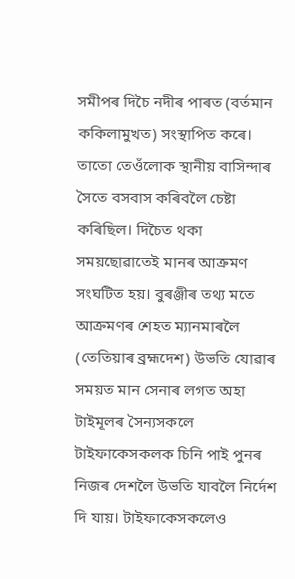সমীপৰ দিচৈ নদীৰ পাৰত (বৰ্তমান ককিলামুখত) সংস্থাপিত কৰে। তাতো তেওঁলোক স্থানীয় বাসিন্দাৰ সৈতে বসবাস কৰিবলৈ চেষ্টা কৰিছিল। দিচৈত থকা সময়ছোৱাতেই মানৰ আক্ৰমণ সংঘটিত হয়। বুৰঞ্জীৰ তথ্য মতে আক্ৰমণৰ শেহত ম্যানমাৰলৈ (তেতিয়াৰ ব্ৰহ্মদেশ) উভতি যোৱাৰ সময়ত মান সেনাৰ লগত অহা টাইমূলৰ সৈন্যসকলে টাইফাকেসকলক চিনি পাই পুনৰ নিজৰ দেশলৈ উভতি যাবলৈ নিৰ্দেশ দি যায়। টাইফাকেসকলেও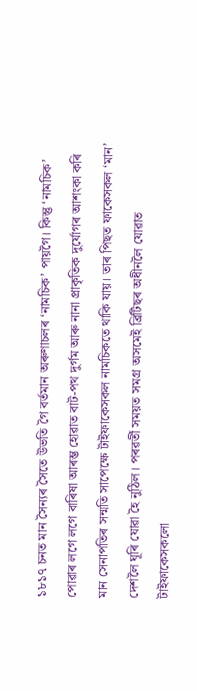১৮১৭ চনত মান সৈন্যৰ সৈতে উভতি গৈ বৰ্তমান অৰুণাচলৰ ‘নামচিক’ পায়গৈ। কিন্তু ‘নামচিক’ পোৱাৰ লগে লগে বাৰিষা আৰম্ভ হোৱাত বাট-পথ দুৰ্গম আৰু নানা প্ৰাকৃতিক দুৰ্যোগৰ আশংকা কৰি মান সেনাপতিৰ সন্মতি সাপেক্ষে টাইফাকেসকল নামচিকতে থাকি যায়। তাৰ পিছত ফাকেসকল ‘মান’ দেশলৈ ঘূৰি যোৱা হৈ নুঠিল। পৰৱৰ্তী সময়ত সমগ্ৰ অসমেই ব্ৰিটিছৰ অধীনলৈ যোৱাত টাইফাকেসকলো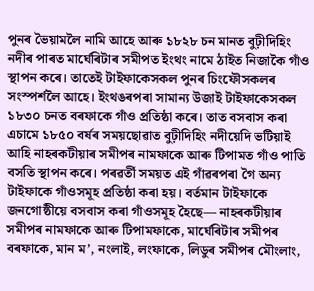পুনৰ ভৈয়ামলৈ নামি আহে আৰু ১৮২৮ চন মানত বুঢ়ীদিহিং নদীৰ পাৰত মাৰ্ঘেৰিটাৰ সমীপত ইংথং নামে ঠাইত নিজাকৈ গাঁও স্থাপন কৰে। তাতেই টাইফাকেসকল পুনৰ চিংফৌসকলৰ সংস্পৰ্শলৈ আহে। ইংথঙৰপৰা সামান্য উজাই টাইফাকেসকল ১৮৩০ চনত বৰফাকে গাঁও প্ৰতিষ্ঠা কৰে। তাত বসবাস কৰা এচামে ১৮৫০ বৰ্ষৰ সময়ছোৱাত বুঢ়ীদিহিং নদীয়েদি ভটিয়াই আহি নাহৰকটীয়াৰ সমীপৰ নামফাকে আৰু টিপামত গাঁও পাতি বসতি স্থাপন কৰে। পৰৱৰ্তী সময়ত এই গাঁৱৰপৰা গৈ অন্য টাইফাকে গাঁওসমূহ প্ৰতিষ্ঠা কৰা হয়। বৰ্তমান টাইফাকে জনগোষ্ঠীয়ে বসবাস কৰা গাঁওসমূহ হৈছে— নাহৰকটীয়াৰ সমীপৰ নামফাকে আৰু টিপামফাকে, মাৰ্ঘেৰিটাৰ সমীপৰ বৰফাকে, মান ম’, নংলাই, লংফাকে, লিডুৰ সমীপৰ মৌংলাং,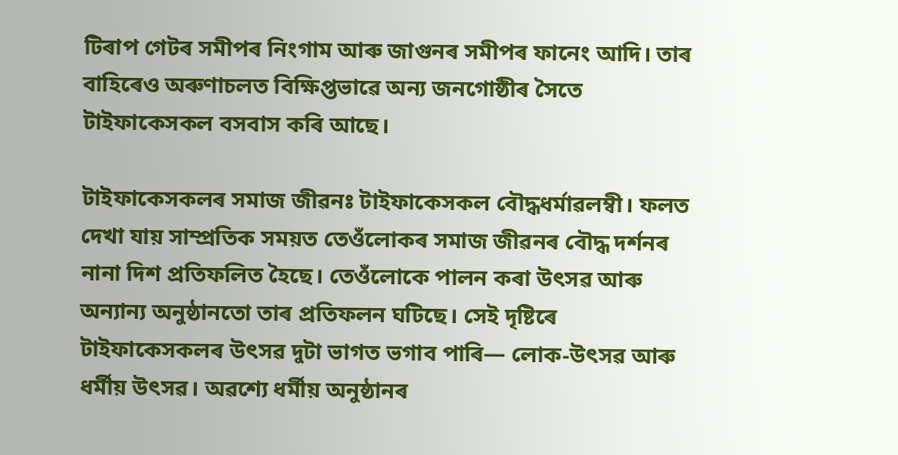টিৰাপ গেটৰ সমীপৰ নিংগাম আৰু জাগুনৰ সমীপৰ ফানেং আদি। তাৰ বাহিৰেও অৰুণাচলত বিক্ষিপ্তভাৱে অন্য জনগোষ্ঠীৰ সৈতে টাইফাকেসকল বসবাস কৰি আছে।

টাইফাকেসকলৰ সমাজ জীৱনঃ টাইফাকেসকল বৌদ্ধধৰ্মাৱলম্বী। ফলত দেখা যায় সাম্প্ৰতিক সময়ত তেওঁলোকৰ সমাজ জীৱনৰ বৌদ্ধ দৰ্শনৰ নানা দিশ প্ৰতিফলিত হৈছে। তেওঁলোকে পালন কৰা উৎসৱ আৰু অন্যান্য অনুষ্ঠানতো তাৰ প্ৰতিফলন ঘটিছে। সেই দৃষ্টিৰে টাইফাকেসকলৰ উৎসৱ দুটা ভাগত ভগাব পাৰি— লোক-উৎসৱ আৰু ধৰ্মীয় উৎসৱ। অৱশ্যে ধৰ্মীয় অনুষ্ঠানৰ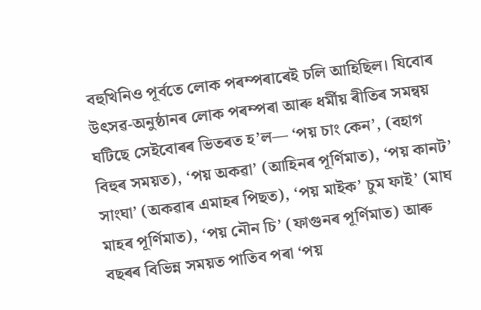বহুখিনিও পূৰ্বতে লোক পৰম্পৰাৰেই চলি আহিছিল। যিবোৰ উৎসৱ-অনুষ্ঠানৰ লোক পৰম্পৰা আৰু ধৰ্মীয় ৰীতিৰ সমন্বয় ঘটিছে সেইবোৰৰ ভিতৰত হ’ল— ‘পয় চাং কেন’, (বহাগ বিহুৰ সময়ত), ‘পয় অকৱা’ (আহিনৰ পূৰ্ণিমাত), ‘পয় কানট’ সাংঘা’ (অকৱাৰ এমাহৰ পিছত), ‘পয় মাইক’ চুম ফাই’ (মাঘ মাহৰ পূৰ্ণিমাত), ‘পয় নৌন চি’ (ফাগুনৰ পূৰ্ণিমাত) আৰু বছৰৰ বিভিন্ন সময়ত পাতিব পৰা ‘পয়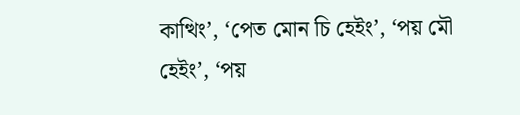কাত্থিং’, ‘পেত মোন চি হেইং’, ‘পয় মৌ হেইং’, ‘পয়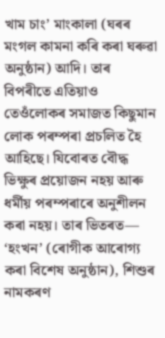খাম চাং’ মাংকালা (ঘৰৰ মংগল কামনা কৰি কৰা ঘৰুৱা অনুষ্ঠান) আদি। তাৰ বিপৰীতে এতিয়াও তেওঁলোকৰ সমাজত কিছুমান লোক পৰম্পৰা প্ৰচলিত হৈ আহিছে। যিবোৰত বৌদ্ধ ভিক্ষুৰ প্ৰয়োজন নহয় আৰু ধৰ্মীয় পৰম্পৰাৰে অনুশীলন কৰা নহয়। তাৰ ভিতৰত— ‘হংখন’ (ৰোগীক আৰোগ্য কৰা বিশেষ অনুষ্ঠান), শিশুৰ নামকৰণ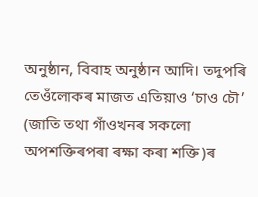অনুষ্ঠান, বিবাহ অনুষ্ঠান আদি। তদুপৰি তেওঁলোকৰ মাজত এতিয়াও ‘চাও চৌ’ (জাতি তথা গাঁওখনৰ সকলো অপশক্তিৰপৰা ৰক্ষা কৰা শক্তি)ৰ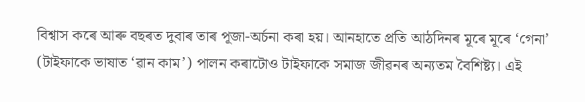বিশ্বাস কৰে আৰু বছৰত দুবাৰ তাৰ পূজা-অৰ্চনা কৰা হয়। আনহাতে প্ৰতি আঠদিনৰ মূৰে মূৰে ‘গেনা’ (টাইফাকে ভাষাত ‘ৱান কাম’) পালন কৰাটোও টাইফাকে সমাজ জীৱনৰ অন্যতম বৈশিষ্ট্য। এই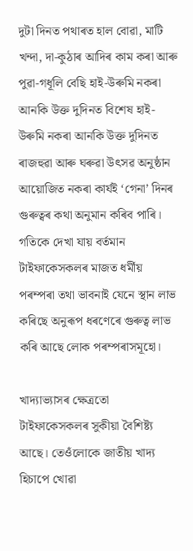দুটা দিনত পথাৰত হাল বোৱা, মাটি খন্দা, দা-কুঠাৰ আদিৰ কাম কৰা আৰু পুৱা-গধূলি বেছি হাই-উৰুমি নকৰা আনকি উক্ত দুদিনত বিশেষ হাই-উৰুমি নকৰা আনকি উক্ত দুদিনত ৰাজহুৱা আৰু ঘৰুৱা উৎসৱ অনুষ্ঠান আয়োজিত নকৰা কাৰ্যই ‘গেনা’ দিনৰ গুৰুত্বৰ কথা অনুমান কৰিব পাৰি। গতিকে দেখা যায় বৰ্তমান টাইফাকেসকলৰ মাজত ধৰ্মীয় পৰম্পৰা তথা ভাবনাই যেনে স্থান লাভ কৰিছে অনুৰূপ ধৰণেৰে গুৰুত্ব লাভ কৰি আছে লোক পৰম্পৰাসমূহো।

খাদ্যাভ্যাসৰ ক্ষেত্ৰতো টাইফাকেসকলৰ সুকীয়া বৈশিষ্ট্য আছে। তেওঁলোকে জাতীয় খাদ্য হিচাপে খোৱা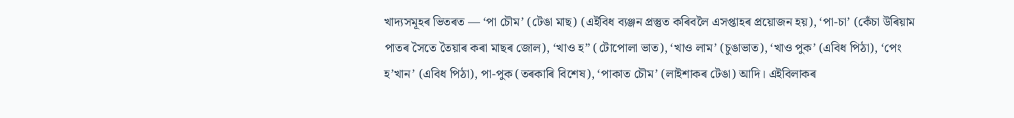খাদ্যসমূহৰ ভিতৰত — ‘পা চৌম’ (টেঙা মাছ) (এইবিধ ব্যঞ্জন প্ৰস্তুত কৰিবলৈ এসপ্তাহৰ প্ৰয়োজন হয়), ‘পা-চা’ (কেঁচা উৰিয়াম পাতৰ সৈতে তৈয়াৰ কৰা মাছৰ জোল), ‘খাও হ” (টোপোলা ভাত), ‘খাও লাম’ (চুঙাভাত), ‘খাও পুক’ (এবিধ পিঠা), ‘পেং হ’খান’ (এবিধ পিঠা), পা-পুক (তৰকাৰি বিশেষ), ‘পাকাত চৌম’ (লাইশাকৰ টেঙা) আদি। এইবিলাকৰ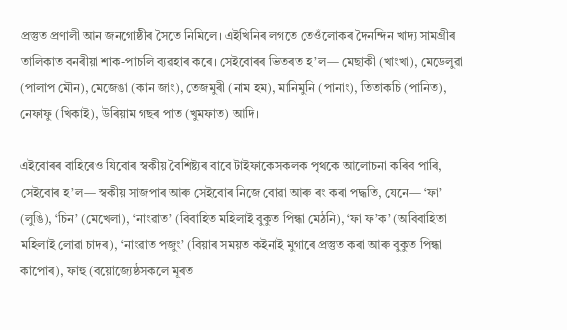প্ৰস্তুত প্ৰণালী আন জনগোষ্ঠীৰ সৈতে নিমিলে। এইখিনিৰ লগতে তেওঁলোকৰ দৈনন্দিন খাদ্য সামগ্ৰীৰ তালিকাত বনৰীয়া শাক-পাচলি ব্যৱহাৰ কৰে। সেইবোৰৰ ভিতৰত হ’ল— মেছাকী (খাংখা), মেডেলুৱা (পালাপ মৌন), মেজেঙা (কান জাং), তেজমুৰী (নাম হম), মানিমুনি (পানাং), তিতাকচি (পানিত), নেফাফু (খিকাই), উৰিয়াম গছৰ পাত (খুমফাত) আদি।

এইবোৰৰ বাহিৰেও যিবোৰ স্বকীয় বৈশিষ্ট্যৰ বাবে টাইফাকেসকলক পৃথকে আলোচনা কৰিব পাৰি, সেইবোৰ হ’ল— স্বকীয় সাজপাৰ আৰু সেইবোৰ নিজে বোৱা আৰু ৰং কৰা পদ্ধতি, যেনে— ‘ফা’ (লুঙি), ‘চিন’ (মেখেলা), ‘নাংৱাত’ (বিবাহিত মহিলাই বুকুত পিন্ধা মেঠনি), ‘ফা ফ’ক’ (অবিবাহিতা মহিলাই লোৱা চাদৰ), ‘নাংৱাত পজুং’ (বিয়াৰ সময়ত কইনাই মুগাৰে প্ৰস্তুত কৰা আৰু বুকুত পিন্ধা কাপোৰ), ফাহু (বয়োজ্যেষ্ঠসকলে মূৰত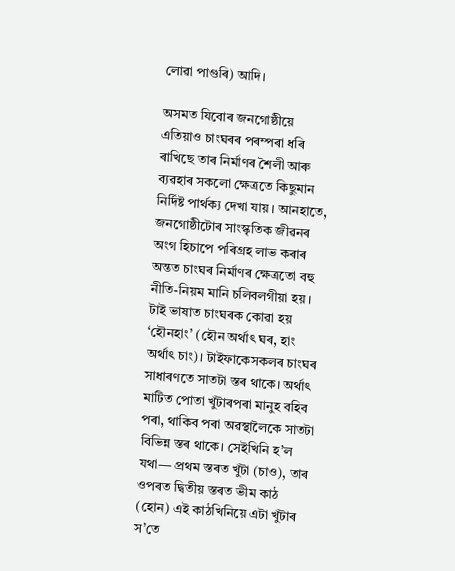লোৱা পাগুৰি) আদি।

অসমত যিবোৰ জনগোষ্ঠীয়ে এতিয়াও চাংঘৰৰ পৰম্পৰা ধৰি ৰাখিছে তাৰ নিৰ্মাণৰ শৈলী আৰু ব্যৱহাৰ সকলো ক্ষেত্ৰতে কিছুমান নিৰ্দিষ্ট পাৰ্থক্য দেখা যায়। আনহাতে, জনগোষ্ঠীটোৰ সাংস্কৃতিক জীৱনৰ অংগ হিচাপে পৰিগ্ৰহ লাভ কৰাৰ অন্তত চাংঘৰ নিৰ্মাণৰ ক্ষেত্ৰতো বহু নীতি-নিয়ম মানি চলিবলগীয়া হয়। টাই ভাষাত চাংঘৰক কোৱা হয় ‘হৌনহাং’ (হৌন অৰ্থাৎ ঘৰ, হাং অৰ্থাৎ চাং)। টাইফাকেসকলৰ চাংঘৰ সাধাৰণতে সাতটা স্তৰ থাকে। অৰ্থাৎ মাটিত পোতা খুঁটাৰপৰা মানুহ বহিব পৰা, থাকিব পৰা অৱস্থালৈকে সাতটা বিভিন্ন স্তৰ থাকে। সেইখিনি হ’ল যথা— প্ৰথম স্তৰত খুঁটা (চাও), তাৰ ওপৰত দ্বিতীয় স্তৰত ভীম কাঠ (হোন) এই কাঠখিনিয়ে এটা খুঁটাৰ স’তে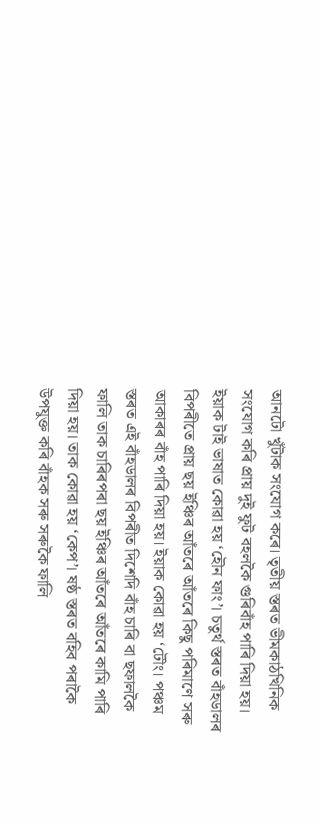আনটো খুঁটাক সংযোগ কৰে। তৃতীয় স্তৰত ভীমকাঠখিনিক সংযোগ কৰি প্ৰায় দুই ফুট বহলকৈ গুৰিবাঁহ পাৰি দিয়া হয়। ইয়াক টাই ভাষাত কোৱা হয় ‘হৌন ফাং’। চতুৰ্থ স্তৰত বাঁহডালৰ বিপৰীতে প্ৰায় ছয় ইঞ্চিৰ আঁতৰে আঁতৰে কিছু পৰিমাণে সৰু আকাৰৰ বাঁহ পাৰি দিয়া হয়। ইয়াক কোৱা হয় ‘টৌং। পঞ্চম স্তৰত এই বাঁহডালৰ বিপৰীত দিশেদি বাঁহ চাৰি বা ছফালকৈ ফালি তাক চাৰিৰপৰা ছয় ইঞ্চিৰ আঁতৰে আঁতৰে কামি পাৰি দিয়া হয়। তাক কোৱা হয় ‘কেপ’। ষষ্ঠ স্তৰত বহিব পৰাকৈ উপযুক্ত কৰি বাঁহক সৰু সৰুকৈ ফালি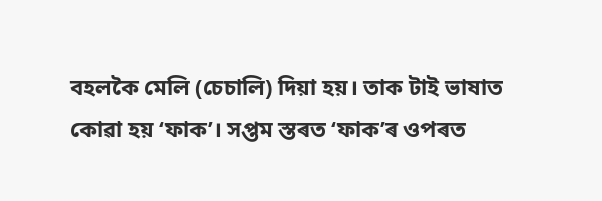বহলকৈ মেলি (চেচালি) দিয়া হয়। তাক টাই ভাষাত কোৱা হয় ‘ফাক’। সপ্তম স্তৰত ‘ফাক’ৰ ওপৰত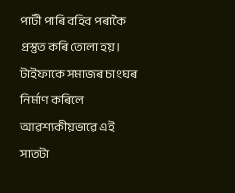পাটী পাৰি বহিব পৰাকৈ প্ৰস্তুত কৰি তোলা হয়। টাইফাকে সমাজৰ চাংঘৰ নিৰ্মাণ কৰিলে আৱশ্যকীয়ভাৱে এই সাতটা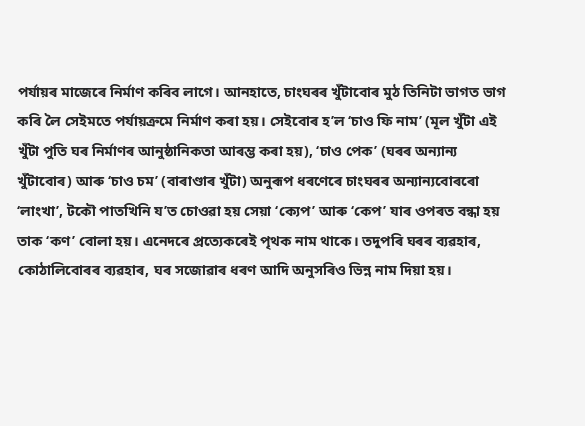পৰ্যায়ৰ মাজেৰে নিৰ্মাণ কৰিব লাগে। আনহাতে, চাংঘৰৰ খুঁটাবোৰ মুঠ তিনিটা ভাগত ভাগ কৰি লৈ সেইমতে পৰ্যায়ক্ৰমে নিৰ্মাণ কৰা হয়। সেইবোৰ হ’ল ‘চাও ফি নাম’ (মূল খুঁটা এই খুঁটা পুতি ঘৰ নিৰ্মাণৰ আনুষ্ঠানিকতা আৰম্ভ কৰা হয়), ‘চাও পেক’ (ঘৰৰ অন্যান্য খুঁটাবোৰ) আৰু ‘চাও চম’ (বাৰাণ্ডাৰ খুঁটা) অনুৰূপ ধৰণেৰে চাংঘৰৰ অন্যান্যবোৰৰো ‘লাংখা’, টকৌ পাতখিনি য’ত চোওৱা হয় সেয়া ‘ক্যেপ’ আৰু ‘কেপ’ যাৰ ওপৰত বন্ধা হয় তাক ‘কণ’ বোলা হয়। এনেদৰে প্ৰত্যেকৰেই পৃথক নাম থাকে। তদুপৰি ঘৰৰ ব্যৱহাৰ, কোঠালিবোৰৰ ব্যৱহাৰ, ঘৰ সজোৱাৰ ধৰণ আদি অনুসৰিও ভিন্ন নাম দিয়া হয়।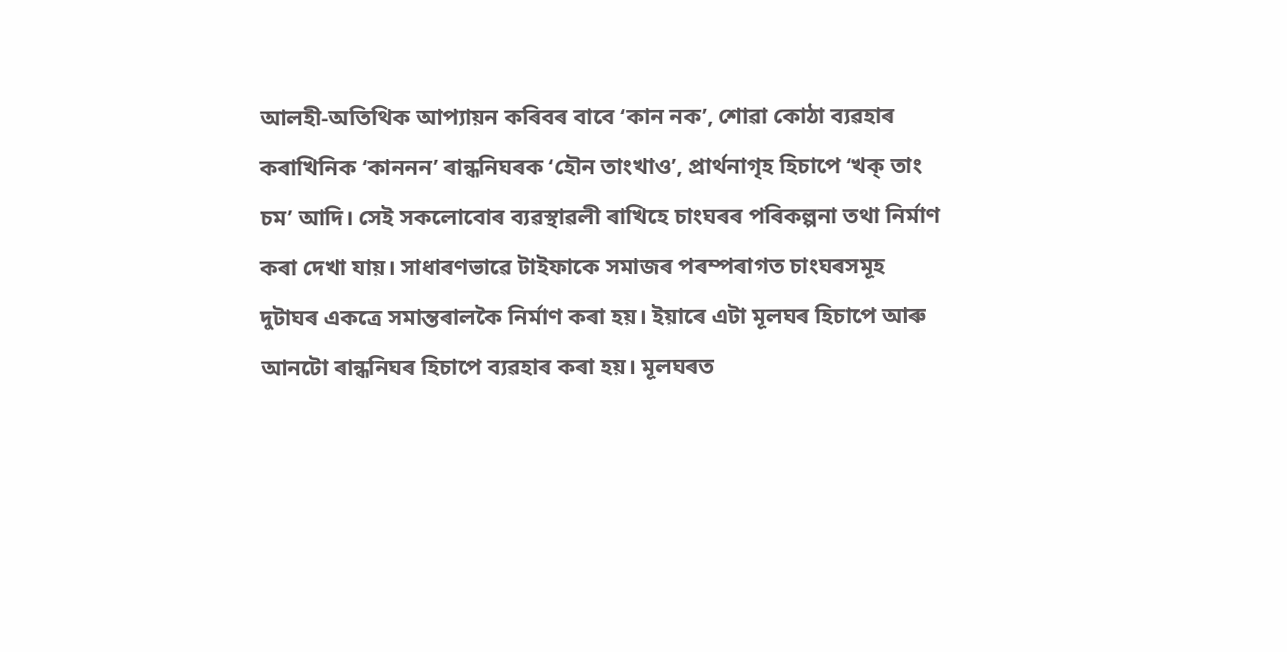আলহী-অতিথিক আপ্যায়ন কৰিবৰ বাবে ‘কান নক’, শোৱা কোঠা ব্যৱহাৰ কৰাখিনিক ‘কাননন’ ৰান্ধনিঘৰক ‘হৌন তাংখাও’, প্ৰাৰ্থনাগৃহ হিচাপে ‘খক্ তাং চম’ আদি। সেই সকলোবোৰ ব্যৱস্থাৱলী ৰাখিহে চাংঘৰৰ পৰিকল্পনা তথা নিৰ্মাণ কৰা দেখা যায়। সাধাৰণভাৱে টাইফাকে সমাজৰ পৰম্পৰাগত চাংঘৰসমূহ দুটাঘৰ একত্ৰে সমান্তৰালকৈ নিৰ্মাণ কৰা হয়। ইয়াৰে এটা মূলঘৰ হিচাপে আৰু আনটো ৰান্ধনিঘৰ হিচাপে ব্যৱহাৰ কৰা হয়। মূলঘৰত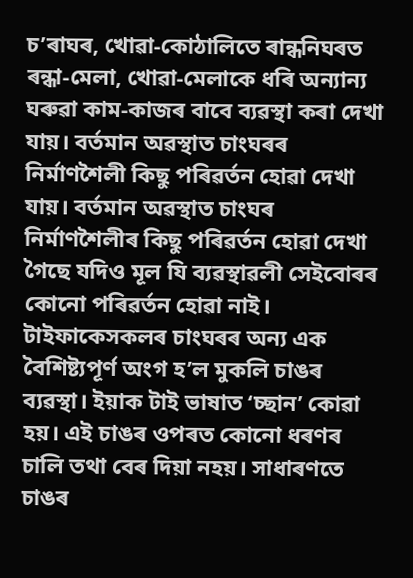চ’ৰাঘৰ, খোৱা-কোঠালিতে ৰান্ধনিঘৰত ৰন্ধা-মেলা, খোৱা-মেলাকে ধৰি অন্যান্য ঘৰুৱা কাম-কাজৰ বাবে ব্যৱস্থা কৰা দেখা যায়। বৰ্তমান অৱস্থাত চাংঘৰৰ নিৰ্মাণশৈলী কিছু পৰিৱৰ্তন হোৱা দেখা যায়। বৰ্তমান অৱস্থাত চাংঘৰ নিৰ্মাণশৈলীৰ কিছু পৰিৱৰ্তন হোৱা দেখা গৈছে যদিও মূল যি ব্যৱস্থাৱলী সেইবোৰৰ কোনো পৰিৱৰ্তন হোৱা নাই। টাইফাকেসকলৰ চাংঘৰৰ অন্য এক বৈশিষ্ট্যপূৰ্ণ অংগ হ’ল মুকলি চাঙৰ ব্যৱস্থা। ইয়াক টাই ভাষাত ‘চ্ছান’ কোৱা হয়। এই চাঙৰ ওপৰত কোনো ধৰণৰ চালি তথা বেৰ দিয়া নহয়। সাধাৰণতে চাঙৰ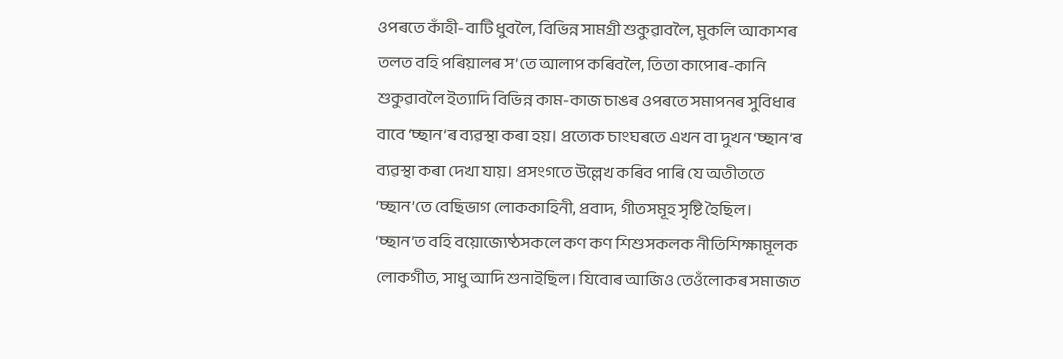ওপৰতে কাঁহী-বাটি ধুবলৈ, বিভিন্ন সামগ্ৰী শুকুৱাবলৈ, মুকলি আকাশৰ তলত বহি পৰিয়ালৰ স’তে আলাপ কৰিবলৈ, তিতা কাপোৰ-কানি শুকুৱাবলৈ ইত্যাদি বিভিন্ন কাম-কাজ চাঙৰ ওপৰতে সমাপনৰ সুবিধাৰ বাবে ‘চ্ছান’ৰ ব্যৱস্থা কৰা হয়। প্ৰত্যেক চাংঘৰতে এখন বা দুখন ‘চ্ছান’ৰ ব্যৱস্থা কৰা দেখা যায়। প্ৰসংগতে উল্লেখ কৰিব পাৰি যে অতীততে ‘চ্ছান’তে বেছিভাগ লোককাহিনী, প্ৰবাদ, গীতসমূহ সৃষ্টি হৈছিল। ‘চ্ছান’ত বহি বয়োজ্যেষ্ঠসকলে কণ কণ শিশুসকলক নীতিশিক্ষামূলক লোকগীত, সাধু আদি শুনাইছিল। যিবোৰ আজিও তেওঁলোকৰ সমাজত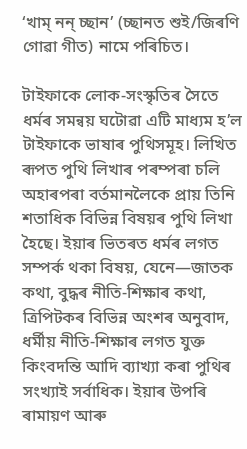‘খাম্ নন্ চ্ছান’ (চ্ছানত শুই/জিৰণি গোৱা গীত) নামে পৰিচিত।

টাইফাকে লোক-সংস্কৃতিৰ সৈতে ধৰ্মৰ সমন্বয় ঘটোৱা এটি মাধ্যম হ’ল টাইফাকে ভাষাৰ পুথিসমূহ। লিখিত ৰূপত পুথি লিখাৰ পৰম্পৰা চলি অহাৰপৰা বৰ্তমানলৈকে প্ৰায় তিনি শতাধিক বিভিন্ন বিষয়ৰ পুথি লিখা হৈছে। ইয়াৰ ভিতৰত ধৰ্মৰ লগত সম্পৰ্ক থকা বিষয়, যেনে—জাতক কথা, বুদ্ধৰ নীতি-শিক্ষাৰ কথা, ত্ৰিপিটকৰ বিভিন্ন অংশৰ অনুবাদ, ধৰ্মীয় নীতি-শিক্ষাৰ লগত যুক্ত কিংবদন্তি আদি ব্যাখ্যা কৰা পুথিৰ সংখ্যাই সৰ্বাধিক। ইয়াৰ উপৰি ৰামায়ণ আৰু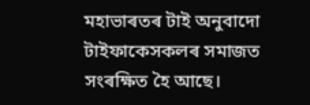মহাভাৰতৰ টাই অনুবাদো টাইফাকেসকলৰ সমাজত সংৰক্ষিত হৈ আছে।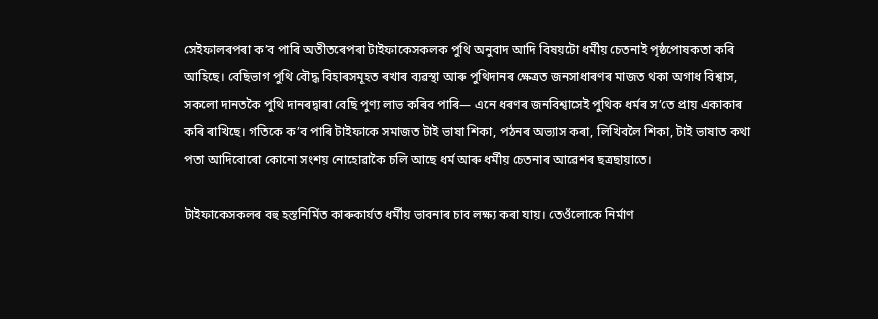সেইফালৰপৰা ক’ব পাৰি অতীতৰেপৰা টাইফাকেসকলক পুথি অনুবাদ আদি বিষয়টো ধৰ্মীয় চেতনাই পৃষ্ঠপোষকতা কৰি আহিছে। বেছিভাগ পুথি বৌদ্ধ বিহাৰসমূহত ৰখাৰ ব্যৱস্থা আৰু পুথিদানৰ ক্ষেত্ৰত জনসাধাৰণৰ মাজত থকা অগাধ বিশ্বাস, সকলো দানতকৈ পুথি দানৰদ্বাৰা বেছি পুণ্য লাভ কৰিব পাৰি— এনে ধৰণৰ জনবিশ্বাসেই পুথিক ধৰ্মৰ স’তে প্ৰায় একাকাৰ কৰি ৰাখিছে। গতিকে ক’ব পাৰি টাইফাকে সমাজত টাই ভাষা শিকা, পঠনৰ অভ্যাস কৰা, লিখিবলৈ শিকা, টাই ভাষাত কথা পতা আদিবোৰো কোনো সংশয় নোহোৱাকৈ চলি আছে ধৰ্ম আৰু ধৰ্মীয় চেতনাৰ আৱেশৰ ছত্ৰছায়াতে।

টাইফাকেসকলৰ বহু হস্তনিৰ্মিত কাৰুকাৰ্যত ধৰ্মীয় ভাবনাৰ চাব লক্ষ্য কৰা যায়। তেওঁলোকে নিৰ্মাণ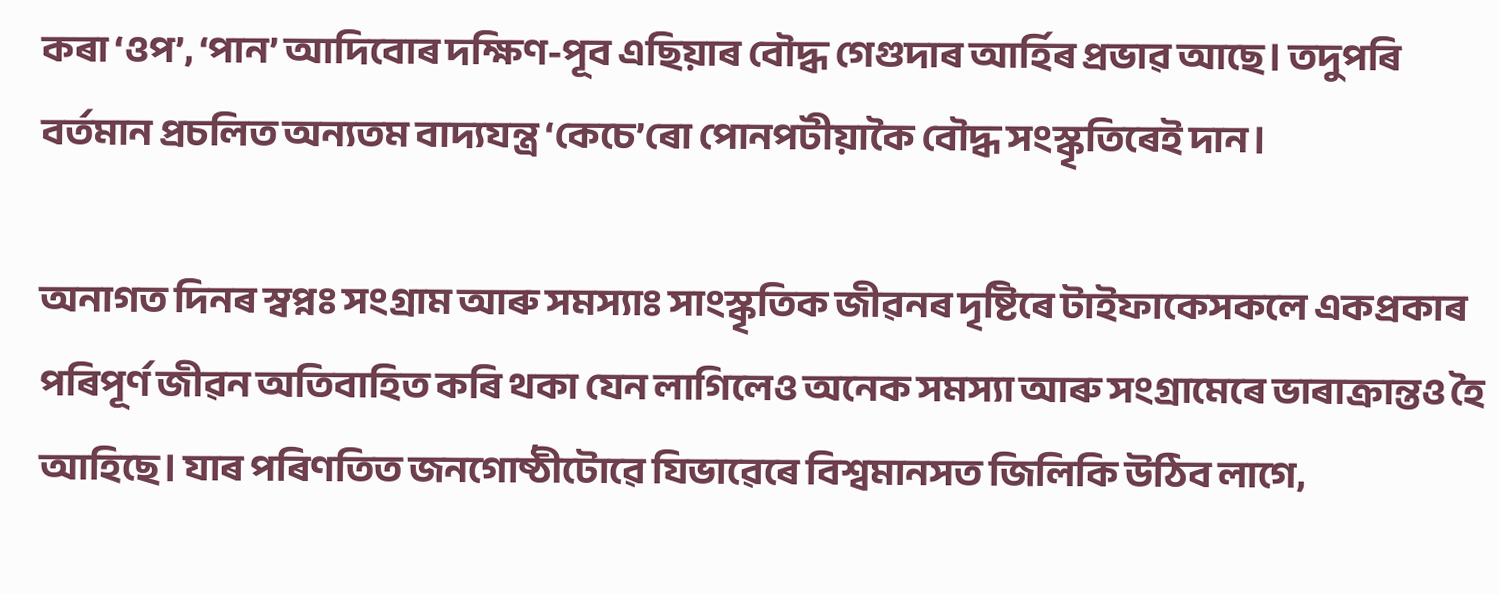কৰা ‘ওপ’, ‘পান’ আদিবোৰ দক্ষিণ-পূব এছিয়াৰ বৌদ্ধ গেগুদাৰ আৰ্হিৰ প্ৰভাৱ আছে। তদুপৰি বৰ্তমান প্ৰচলিত অন্যতম বাদ্যযন্ত্ৰ ‘কেচে’ৰো পোনপটীয়াকৈ বৌদ্ধ সংস্কৃতিৰেই দান।

অনাগত দিনৰ স্বপ্নঃ সংগ্ৰাম আৰু সমস্যাঃ সাংস্কৃতিক জীৱনৰ দৃষ্টিৰে টাইফাকেসকলে একপ্ৰকাৰ পৰিপূৰ্ণ জীৱন অতিবাহিত কৰি থকা যেন লাগিলেও অনেক সমস্যা আৰু সংগ্ৰামেৰে ভাৰাক্ৰান্তও হৈ আহিছে। যাৰ পৰিণতিত জনগোষ্ঠীটোৱে যিভাৱেৰে বিশ্বমানসত জিলিকি উঠিব লাগে,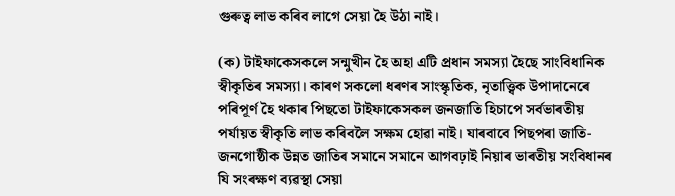গুৰুত্ব লাভ কৰিব লাগে সেয়া হৈ উঠা নাই।

(ক) টাইফাকেসকলে সন্মুখীন হৈ অহা এটি প্ৰধান সমস্যা হৈছে সাংবিধানিক স্বীকৃতিৰ সমস্যা। কাৰণ সকলো ধৰণৰ সাংস্কৃতিক, নৃতাত্ত্বিক উপাদানেৰে পৰিপূৰ্ণ হৈ থকাৰ পিছতো টাইফাকেসকল জনজাতি হিচাপে সৰ্বভাৰতীয় পৰ্যায়ত স্বীকৃতি লাভ কৰিবলৈ সক্ষম হোৱা নাই। যাৰবাবে পিছপৰা জাতি-জনগোষ্ঠীক উন্নত জাতিৰ সমানে সমানে আগবঢ়াই নিয়াৰ ভাৰতীয় সংবিধানৰ যি সংৰক্ষণ ব্যৱস্থা সেয়া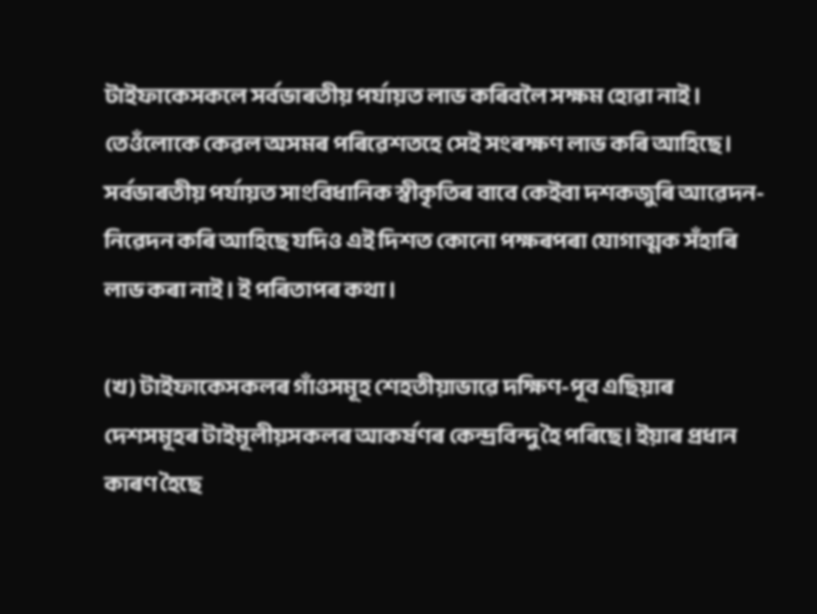টাইফাকেসকলে সৰ্বভাৰতীয় পৰ্যায়ত লাভ কৰিবলৈ সক্ষম হোৱা নাই। তেওঁলোকে কেৱল অসমৰ পৰিৱেশতহে সেই সংৰক্ষণ লাভ কৰি আহিছে। সৰ্বভাৰতীয় পৰ্যায়ত সাংবিধানিক স্বীকৃতিৰ বাবে কেইবা দশকজুৰি আৱেদন-নিৱেদন কৰি আহিছে যদিও এই দিশত কোনো পক্ষৰপৰা যোগাত্মক সঁহাৰি লাভ কৰা নাই। ই পৰিতাপৰ কথা।

(খ) টাইফাকেসকলৰ গাঁওসমূহ শেহতীয়াভাৱে দক্ষিণ-পূব এছিয়াৰ দেশসমূহৰ টাইমূলীয়সকলৰ আকৰ্ষণৰ কেন্দ্ৰবিন্দু হৈ পৰিছে। ইয়াৰ প্ৰধান কাৰণ হৈছে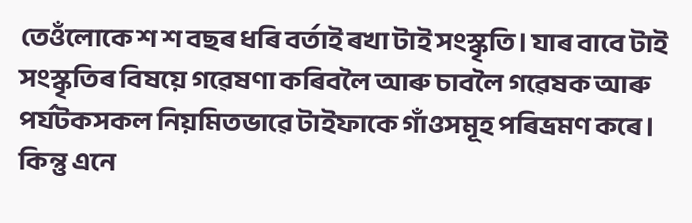তেওঁলোকে শ শ বছৰ ধৰি বৰ্তাই ৰখা টাই সংস্কৃতি। যাৰ বাবে টাই সংস্কৃতিৰ বিষয়ে গৱেষণা কৰিবলৈ আৰু চাবলৈ গৱেষক আৰু পৰ্যটকসকল নিয়মিতভাৱে টাইফাকে গাঁওসমূহ পৰিভ্ৰমণ কৰে। কিন্তু এনে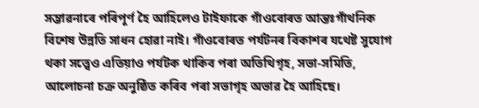সম্ভাৱনাৰে পৰিপূৰ্ণ হৈ আহিলেও টাইফাকে গাঁওবোৰত আন্তঃগাঁথনিক বিশেষ উন্নতি সাধন হোৱা নাই। গাঁওবোৰত পৰ্যটনৰ বিকাশৰ যথেষ্ট সুযোগ থকা সত্ত্বেও এতিয়াও পৰ্যটক থাকিব পৰা অতিথিগৃহ, সভা-সমিতি, আলোচনা চক্ৰ অনুষ্ঠিত কৰিব পৰা সভাগৃহ অভাৱ হৈ আহিছে।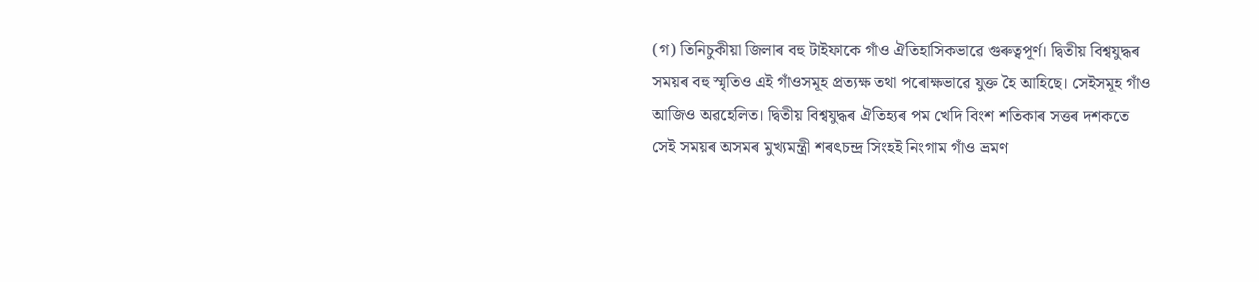(গ) তিনিচুকীয়া জিলাৰ বহু টাইফাকে গাঁও ঐতিহাসিকভাৱে গুৰুত্বপূৰ্ণ। দ্বিতীয় বিশ্বযুদ্ধৰ সময়ৰ বহু স্মৃতিও এই গাঁওসমূহ প্ৰত্যক্ষ তথা পৰোক্ষভাৱে যুক্ত হৈ আহিছে। সেইসমূহ গাঁও আজিও অৱহেলিত। দ্বিতীয় বিশ্বযুদ্ধৰ ঐতিহ্যৰ পম খেদি বিংশ শতিকাৰ সত্তৰ দশকতে সেই সময়ৰ অসমৰ মুখ্যমন্ত্ৰী শৰৎচন্দ্ৰ সিংহই নিংগাম গাঁও ভ্ৰমণ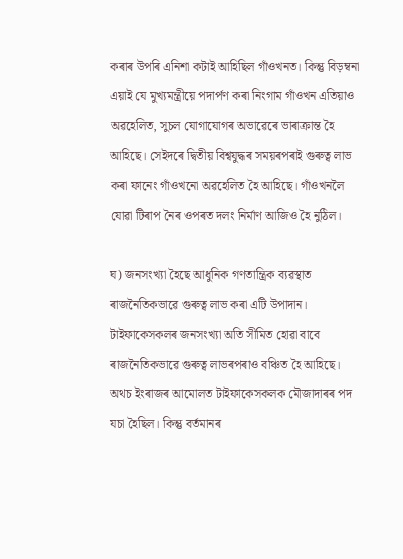কৰাৰ উপৰি এনিশা কটাই আহিছিল গাঁওখনত। কিন্তু বিড়ম্বনা এয়াই যে মুখ্যমন্ত্ৰীয়ে পদাৰ্পণ কৰা নিংগাম গাঁওখন এতিয়াও অৱহেলিত, সুচল যোগাযোগৰ অভাৱেৰে ভাৰাক্ৰান্ত হৈ আহিছে। সেইদৰে দ্বিতীয় বিশ্বযুদ্ধৰ সময়ৰপৰাই গুৰুত্ব লাভ কৰা ফানেং গাঁওখনো অৱহেলিত হৈ আহিছে। গাঁওখনলৈ যোৱা টিৰাপ নৈৰ ওপৰত দলং নিৰ্মাণ আজিও হৈ নুঠিল।

ঘ) জনসংখ্যা হৈছে আধুনিক গণতান্ত্ৰিক ব্যৱস্থাত ৰাজনৈতিকভাৱে গুৰুত্ব লাভ কৰা এটি উপাদান। টাইফাকেসকলৰ জনসংখ্যা অতি সীমিত হোৱা বাবে ৰাজনৈতিকভাৱে গুৰুত্ব লাভৰপৰাও বঞ্চিত হৈ আহিছে। অথচ ইংৰাজৰ আমোলত টাইফাকেসকলক মৌজাদাৰৰ পদ যচা হৈছিল। কিন্তু বৰ্তমানৰ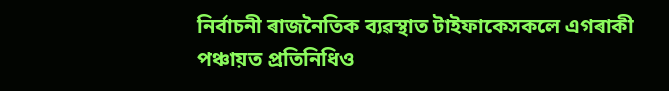নিৰ্বাচনী ৰাজনৈতিক ব্যৱস্থাত টাইফাকেসকলে এগৰাকী পঞ্চায়ত প্ৰতিনিধিও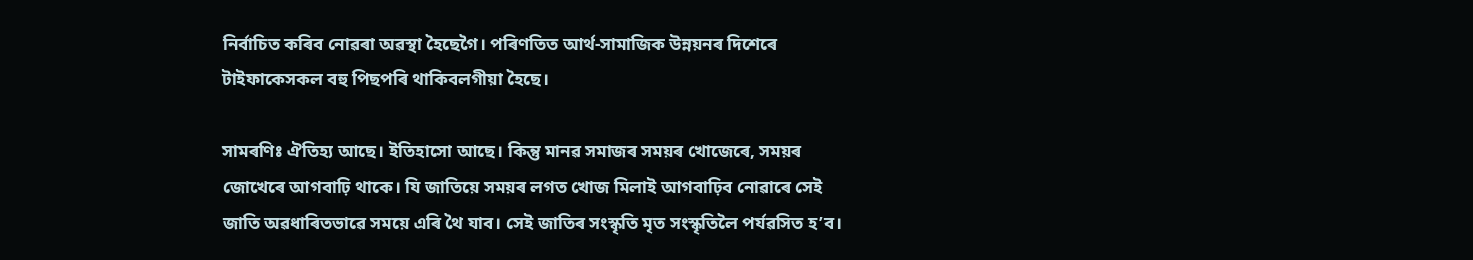নিৰ্বাচিত কৰিব নোৱৰা অৱস্থা হৈছেগৈ। পৰিণতিত আৰ্থ-সামাজিক উন্নয়নৰ দিশেৰে টাইফাকেসকল বহু পিছপৰি থাকিবলগীয়া হৈছে।

সামৰণিঃ ঐতিহ্য আছে। ইতিহাসো আছে। কিন্তু মানৱ সমাজৰ সময়ৰ খোজেৰে, সময়ৰ জোখেৰে আগবাঢ়ি থাকে। যি জাতিয়ে সময়ৰ লগত খোজ মিলাই আগবাঢ়িব নোৱাৰে সেই জাতি অৱধাৰিতভাৱে সময়ে এৰি থৈ যাব। সেই জাতিৰ সংস্কৃতি মৃত সংস্কৃতিলৈ পৰ্যৱসিত হ’ব।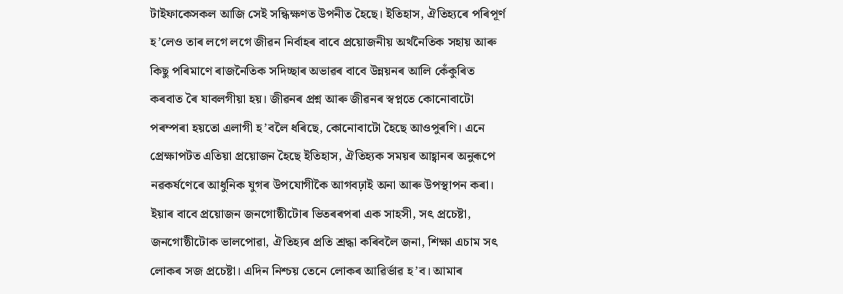টাইফাকেসকল আজি সেই সন্ধিক্ষণত উপনীত হৈছে। ইতিহাস, ঐতিহ্যৰে পৰিপূৰ্ণ হ’লেও তাৰ লগে লগে জীৱন নিৰ্বাহৰ বাবে প্ৰয়োজনীয় অৰ্থনৈতিক সহায় আৰু কিছু পৰিমাণে ৰাজনৈতিক সদিচ্ছাৰ অভাৱৰ বাবে উন্নয়নৰ আলি কেঁকুৰিত কৰবাত ৰৈ যাবলগীয়া হয়। জীৱনৰ প্ৰশ্ন আৰু জীৱনৰ স্বপ্নতে কোনোবাটো পৰম্পৰা হয়তো এলাগী হ’বলৈ ধৰিছে, কোনোবাটো হৈছে আওপুৰণি। এনে প্ৰেক্ষাপটত এতিয়া প্ৰয়োজন হৈছে ইতিহাস, ঐতিহ্যক সময়ৰ আহ্বানৰ অনুৰূপে নৱকৰ্ষণেৰে আধুনিক যুগৰ উপযোগীকৈ আগবঢ়াই অনা আৰু উপস্থাপন কৰা। ইয়াৰ বাবে প্ৰয়োজন জনগোষ্ঠীটোৰ ভিতৰৰপৰা এক সাহসী, সৎ প্ৰচেষ্টা, জনগোষ্ঠীটোক ভালপোৱা, ঐতিহ্যৰ প্ৰতি শ্ৰদ্ধা কৰিবলৈ জনা, শিক্ষা এচাম সৎ লোকৰ সজ প্ৰচেষ্টা। এদিন নিশ্চয় তেনে লোকৰ আৱিৰ্ভাৱ হ’ব। আমাৰ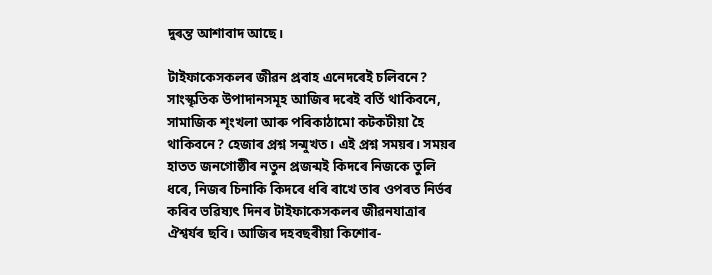দুৰন্ত আশাবাদ আছে।

টাইফাকেসকলৰ জীৱন প্ৰবাহ এনেদৰেই চলিবনে? সাংস্কৃতিক উপাদানসমূহ আজিৰ দৰেই বৰ্তি থাকিবনে, সামাজিক শৃংখলা আৰু পৰিকাঠামো কটকটীয়া হৈ থাকিবনে? হেজাৰ প্ৰশ্ন সন্মুখত। এই প্ৰশ্ন সময়ৰ। সময়ৰ হাতত জনগোষ্ঠীৰ নতুন প্ৰজন্মই কিদৰে নিজকে তুলি ধৰে, নিজৰ চিনাকি কিদৰে ধৰি ৰাখে তাৰ ওপৰত নিৰ্ভৰ কৰিব ভৱিষ্যৎ দিনৰ টাইফাকেসকলৰ জীৱনযাত্ৰাৰ ঐশ্বৰ্যৰ ছবি। আজিৰ দহবছৰীয়া কিশোৰ-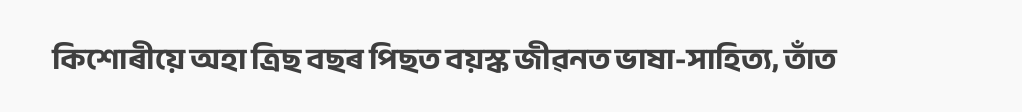কিশোৰীয়ে অহা ত্ৰিছ বছৰ পিছত বয়স্ক জীৱনত ভাষা-সাহিত্য, তাঁত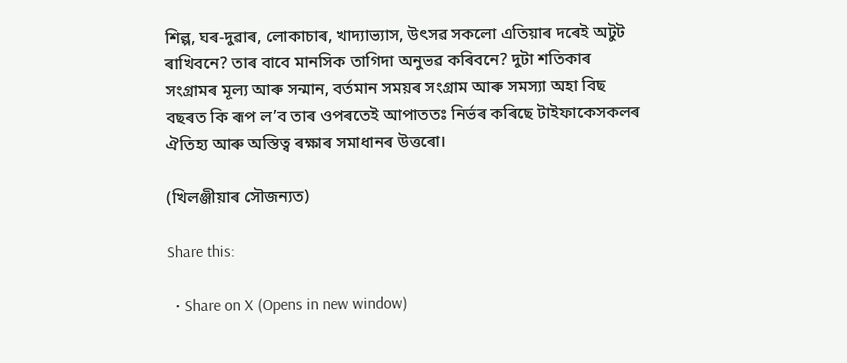শিল্প, ঘৰ-দুৱাৰ, লোকাচাৰ, খাদ্যাভ্যাস, উৎসৱ সকলো এতিয়াৰ দৰেই অটুট ৰাখিবনে? তাৰ বাবে মানসিক তাগিদা অনুভৱ কৰিবনে? দুটা শতিকাৰ সংগ্ৰামৰ মূল্য আৰু সন্মান, বৰ্তমান সময়ৰ সংগ্ৰাম আৰু সমস্যা অহা বিছ বছৰত কি ৰূপ ল’ব তাৰ ওপৰতেই আপাততঃ নিৰ্ভৰ কৰিছে টাইফাকেসকলৰ ঐতিহ্য আৰু অস্তিত্ব ৰক্ষাৰ সমাধানৰ উত্তৰো।

(খিলঞ্জীয়াৰ সৌজন্যত)

Share this:

  • Share on X (Opens in new window)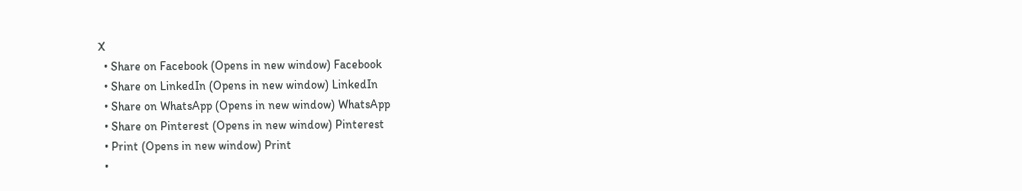X
  • Share on Facebook (Opens in new window) Facebook
  • Share on LinkedIn (Opens in new window) LinkedIn
  • Share on WhatsApp (Opens in new window) WhatsApp
  • Share on Pinterest (Opens in new window) Pinterest
  • Print (Opens in new window) Print
  •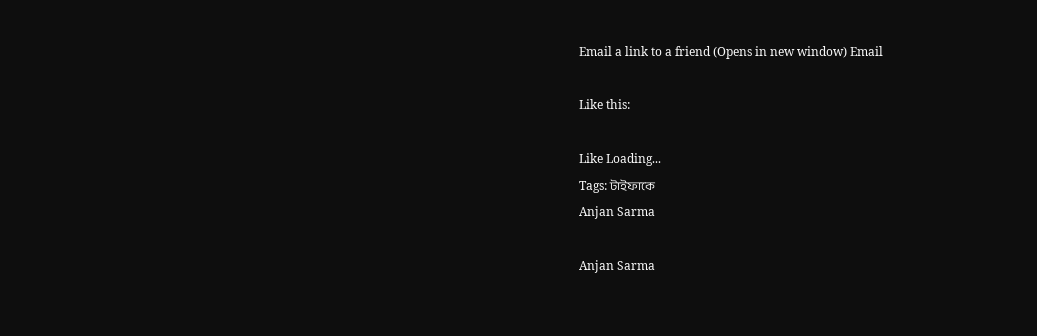Email a link to a friend (Opens in new window) Email

Like this:

Like Loading...
Tags: টাইফাকে
Anjan Sarma

Anjan Sarma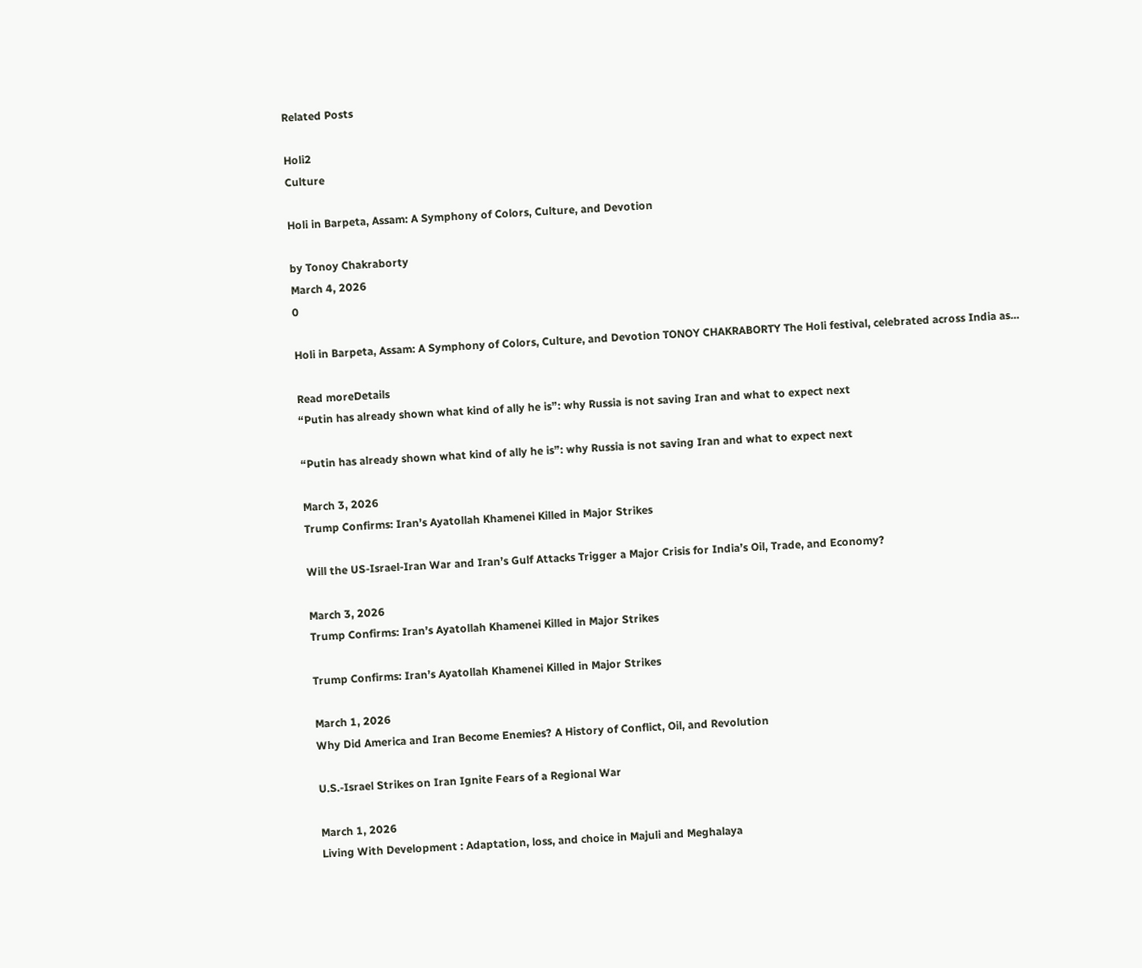Related Posts

Holi2
Culture

Holi in Barpeta, Assam: A Symphony of Colors, Culture, and Devotion

by Tonoy Chakraborty
March 4, 2026
0

Holi in Barpeta, Assam: A Symphony of Colors, Culture, and Devotion TONOY CHAKRABORTY The Holi festival, celebrated across India as...

Read moreDetails
“Putin has already shown what kind of ally he is”: why Russia is not saving Iran and what to expect next

“Putin has already shown what kind of ally he is”: why Russia is not saving Iran and what to expect next

March 3, 2026
Trump Confirms: Iran’s Ayatollah Khamenei Killed in Major Strikes

Will the US-Israel-Iran War and Iran’s Gulf Attacks Trigger a Major Crisis for India’s Oil, Trade, and Economy?

March 3, 2026
Trump Confirms: Iran’s Ayatollah Khamenei Killed in Major Strikes

Trump Confirms: Iran’s Ayatollah Khamenei Killed in Major Strikes

March 1, 2026
Why Did America and Iran Become Enemies? A History of Conflict, Oil, and Revolution

U.S.-Israel Strikes on Iran Ignite Fears of a Regional War

March 1, 2026
Living With Development : Adaptation, loss, and choice in Majuli and Meghalaya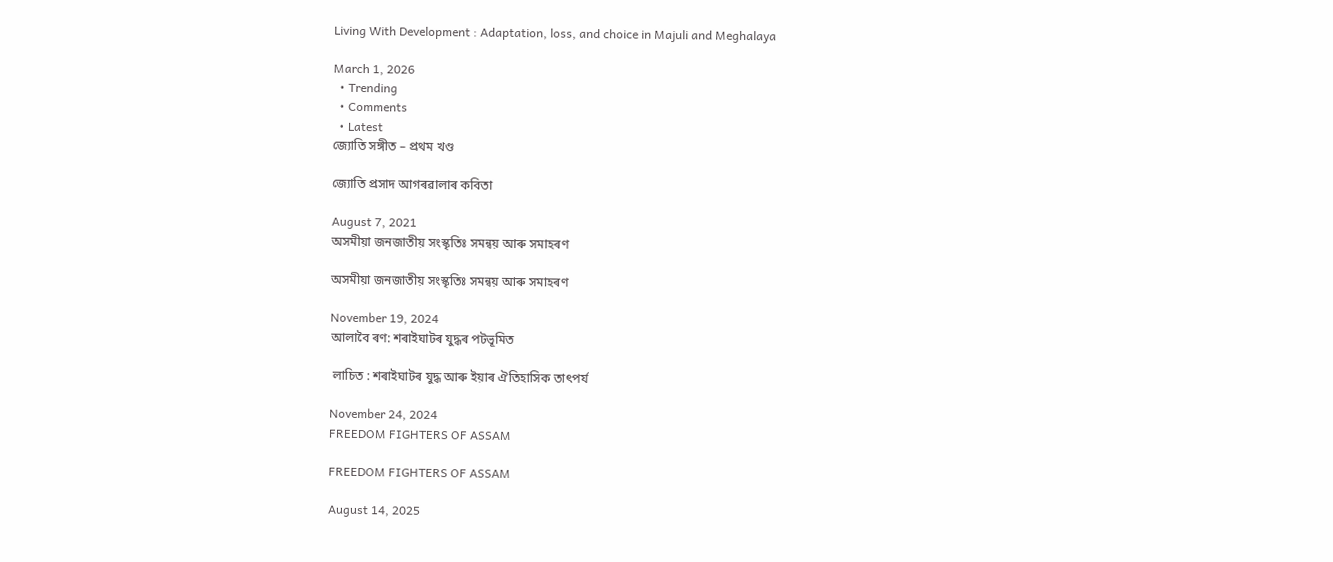Living With Development : Adaptation, loss, and choice in Majuli and Meghalaya

March 1, 2026
  • Trending
  • Comments
  • Latest
জ্যোতি সঙ্গীত – প্ৰথম খণ্ড

জ্যোতি প্ৰসাদ আগৰৱালাৰ কবিতা

August 7, 2021
অসমীয়া জনজাতীয় সংস্কৃতিঃ সমন্বয় আৰু সমাহৰণ

অসমীয়া জনজাতীয় সংস্কৃতিঃ সমন্বয় আৰু সমাহৰণ

November 19, 2024
আলাবৈ ৰণ: শৰাইঘাটৰ যুদ্ধৰ পটভূমিত

 লাচিত : শৰাইঘাটৰ যুদ্ধ আৰু ইয়াৰ ঐতিহাসিক তাৎপৰ্য

November 24, 2024
FREEDOM FIGHTERS OF ASSAM

FREEDOM FIGHTERS OF ASSAM

August 14, 2025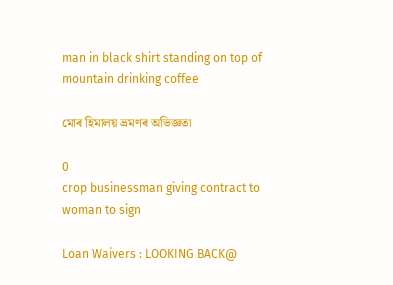man in black shirt standing on top of mountain drinking coffee

মোৰ হিমালয় ভ্ৰমণৰ অভিজ্ঞতা

0
crop businessman giving contract to woman to sign

Loan Waivers : LOOKING BACK@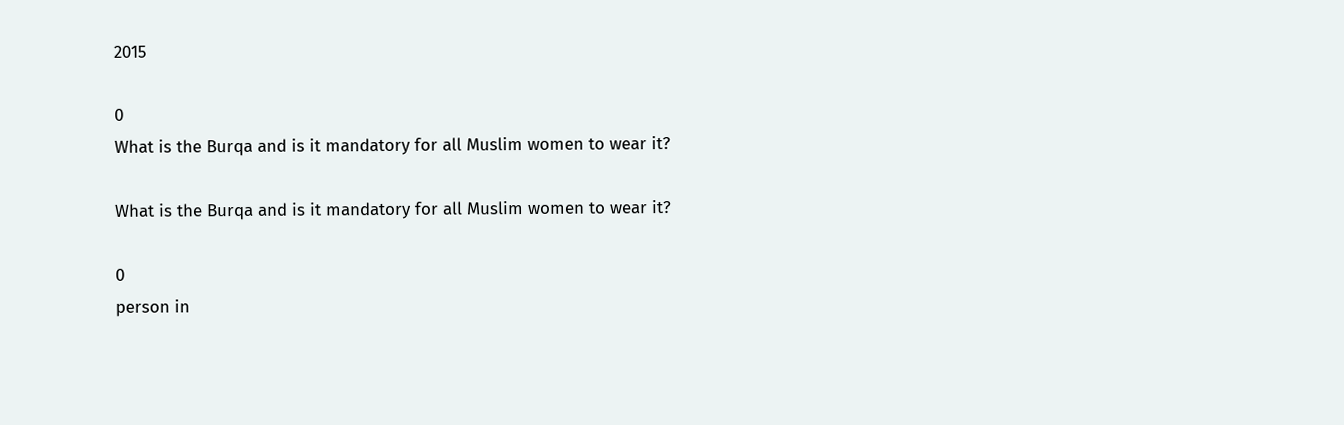2015

0
What is the Burqa and is it mandatory for all Muslim women to wear it?

What is the Burqa and is it mandatory for all Muslim women to wear it?

0
person in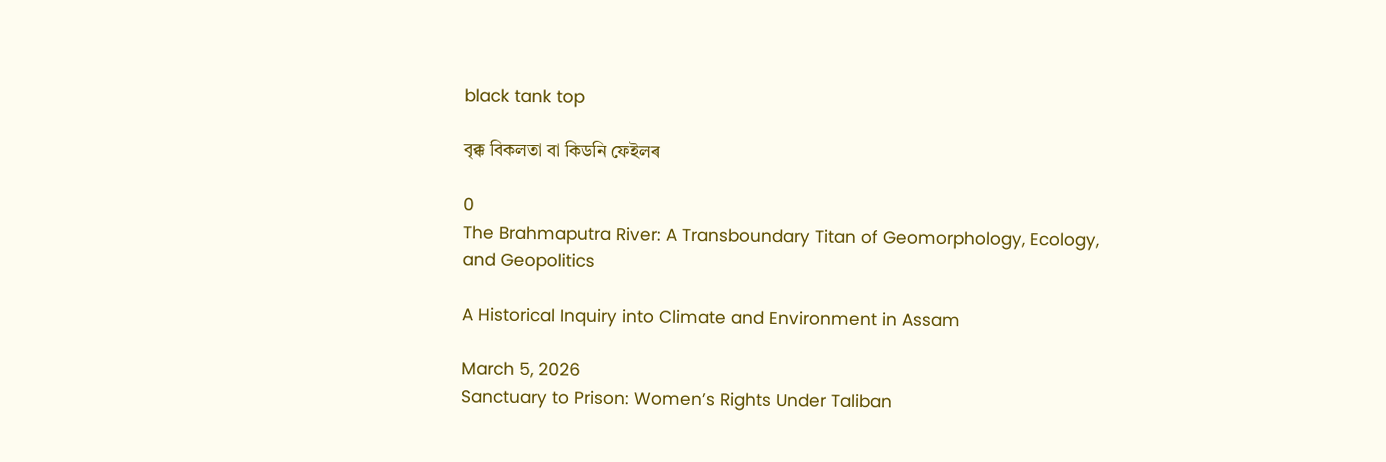black tank top

বৃক্ক বিকলতা বা কিডনি ফেইলৰ

0
The Brahmaputra River: A Transboundary Titan of Geomorphology, Ecology, and Geopolitics

A Historical Inquiry into Climate and Environment in Assam

March 5, 2026
Sanctuary to Prison: Women’s Rights Under Taliban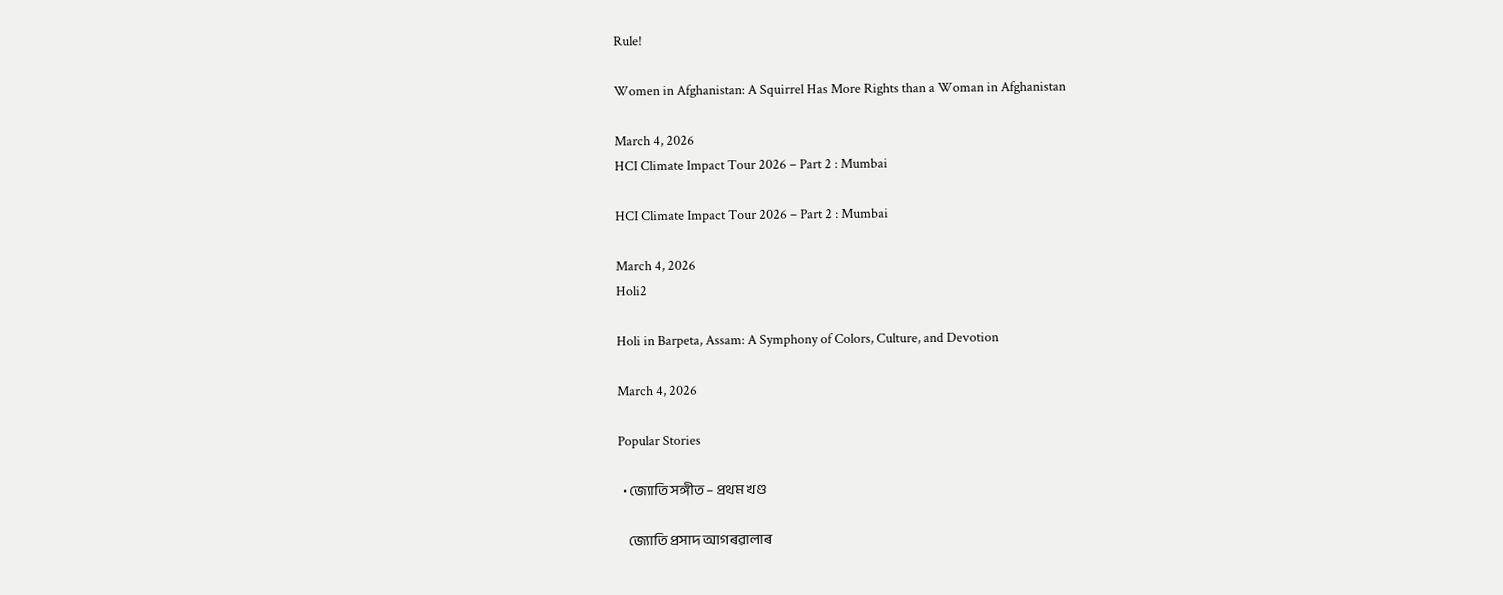Rule!

Women in Afghanistan: A Squirrel Has More Rights than a Woman in Afghanistan

March 4, 2026
HCI Climate Impact Tour 2026 – Part 2 : Mumbai

HCI Climate Impact Tour 2026 – Part 2 : Mumbai

March 4, 2026
Holi2

Holi in Barpeta, Assam: A Symphony of Colors, Culture, and Devotion

March 4, 2026

Popular Stories

  • জ্যোতি সঙ্গীত – প্ৰথম খণ্ড

    জ্যোতি প্ৰসাদ আগৰৱালাৰ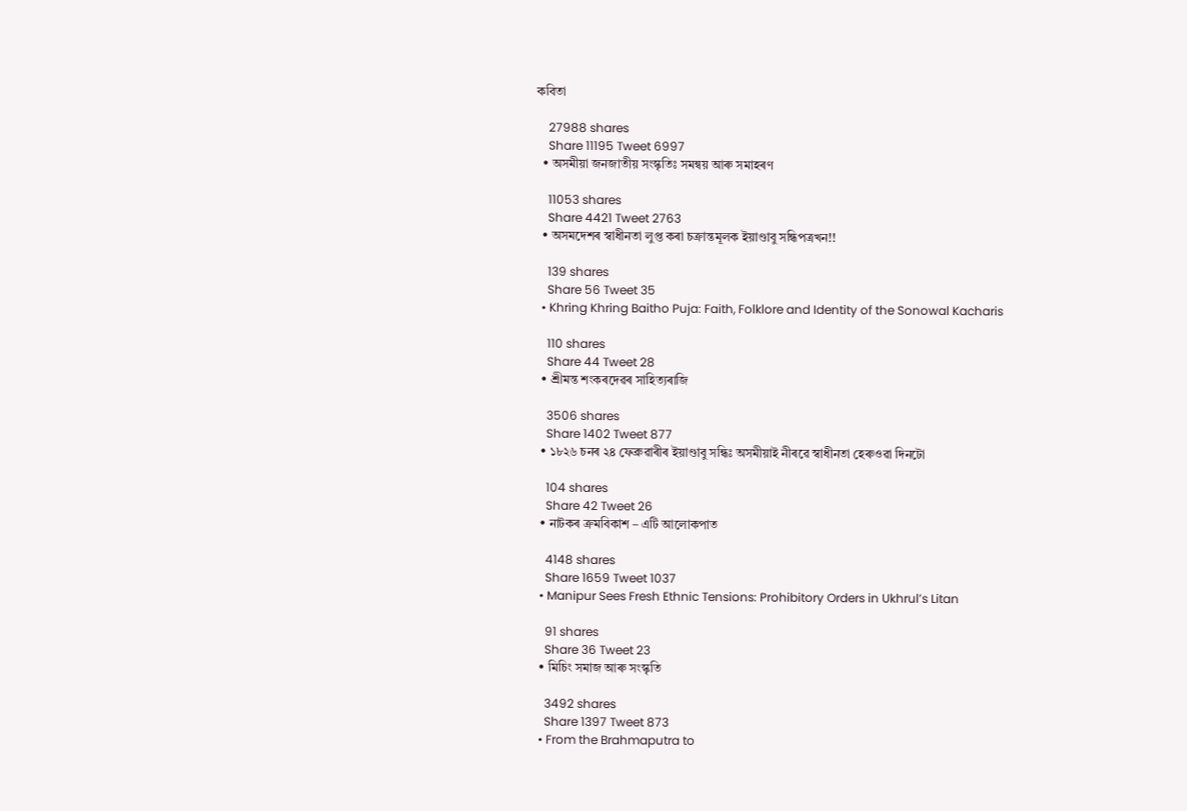কবিতা

    27988 shares
    Share 11195 Tweet 6997
  • অসমীয়া জনজাতীয় সংস্কৃতিঃ সমন্বয় আৰু সমাহৰণ

    11053 shares
    Share 4421 Tweet 2763
  • অসমদেশৰ স্বাধীনতা লুপ্ত কৰা চক্ৰান্তমূলক ইয়াণ্ডাবু সন্ধিপত্ৰখন!!

    139 shares
    Share 56 Tweet 35
  • Khring Khring Baitho Puja: Faith, Folklore and Identity of the Sonowal Kacharis

    110 shares
    Share 44 Tweet 28
  • শ্ৰীমন্ত শংকৰদেৱৰ সাহিত্যৰাজি

    3506 shares
    Share 1402 Tweet 877
  • ১৮২৬ চনৰ ২৪ ফেব্ৰুৱাৰীৰ ইয়াণ্ডাবু সন্ধিঃ অসমীয়াই নীৰৱে স্বাধীনতা হেৰুওৱা দিনটো

    104 shares
    Share 42 Tweet 26
  • নাটকৰ ক্ৰমবিকাশ – এটি আলোকপাত

    4148 shares
    Share 1659 Tweet 1037
  • Manipur Sees Fresh Ethnic Tensions: Prohibitory Orders in Ukhrul’s Litan

    91 shares
    Share 36 Tweet 23
  • মিচিং সমাজ আৰু সংস্কৃতি

    3492 shares
    Share 1397 Tweet 873
  • From the Brahmaputra to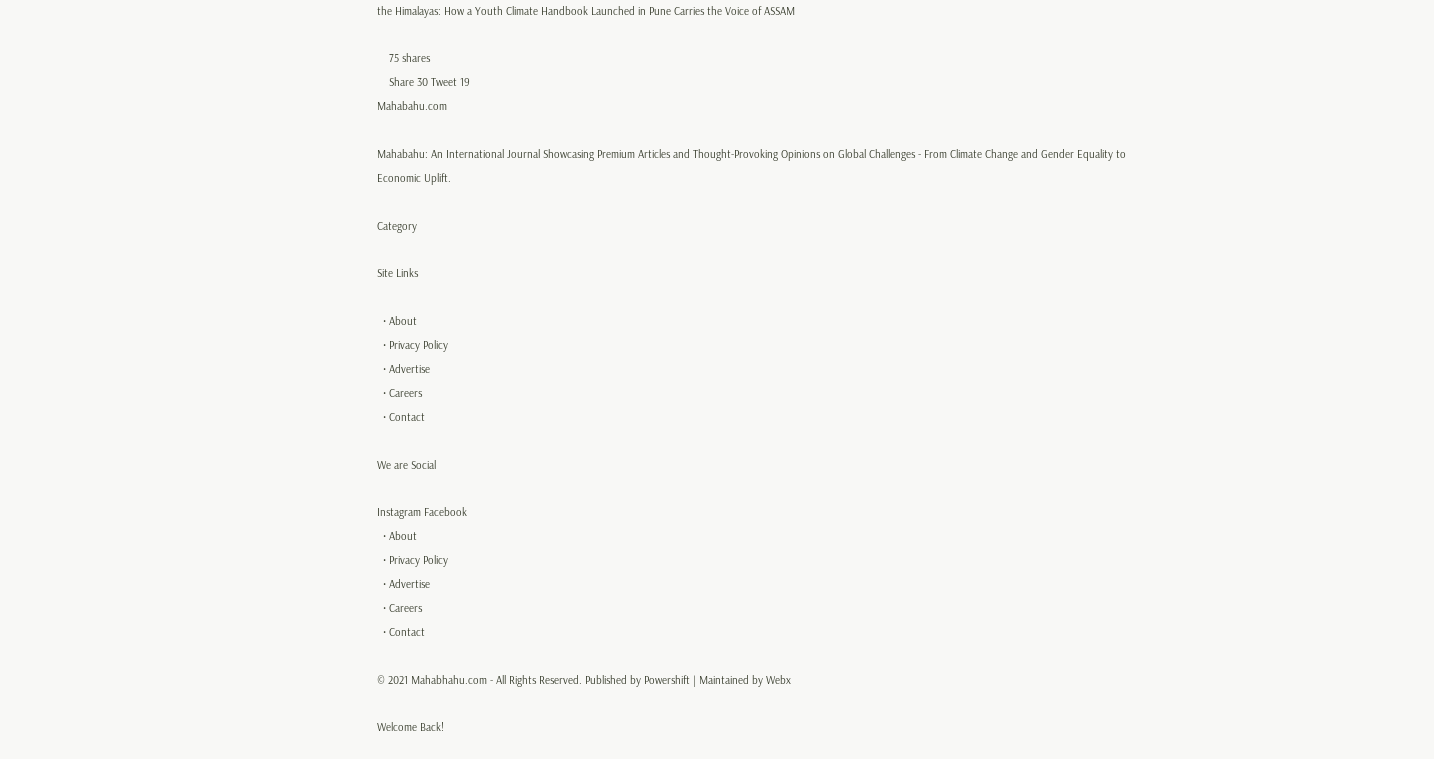the Himalayas: How a Youth Climate Handbook Launched in Pune Carries the Voice of ASSAM

    75 shares
    Share 30 Tweet 19
Mahabahu.com

Mahabahu: An International Journal Showcasing Premium Articles and Thought-Provoking Opinions on Global Challenges - From Climate Change and Gender Equality to Economic Uplift.

Category

Site Links

  • About
  • Privacy Policy
  • Advertise
  • Careers
  • Contact

We are Social

Instagram Facebook
  • About
  • Privacy Policy
  • Advertise
  • Careers
  • Contact

© 2021 Mahabhahu.com - All Rights Reserved. Published by Powershift | Maintained by Webx

Welcome Back!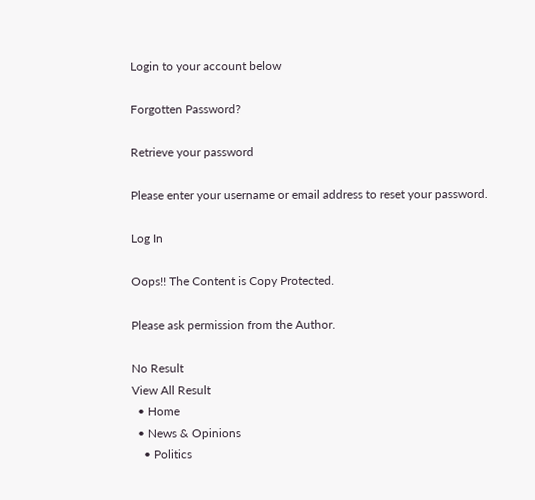Login to your account below

Forgotten Password?

Retrieve your password

Please enter your username or email address to reset your password.

Log In

Oops!! The Content is Copy Protected.

Please ask permission from the Author.

No Result
View All Result
  • Home
  • News & Opinions
    • Politics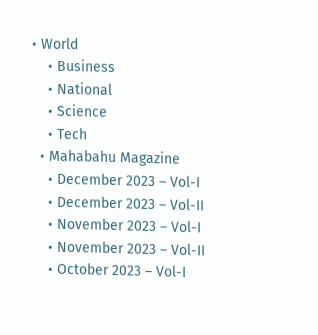• World
    • Business
    • National
    • Science
    • Tech
  • Mahabahu Magazine
    • December 2023 – Vol-I
    • December 2023 – Vol-II
    • November 2023 – Vol-I
    • November 2023 – Vol-II
    • October 2023 – Vol-I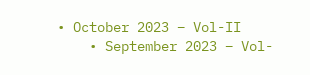• October 2023 – Vol-II
    • September 2023 – Vol-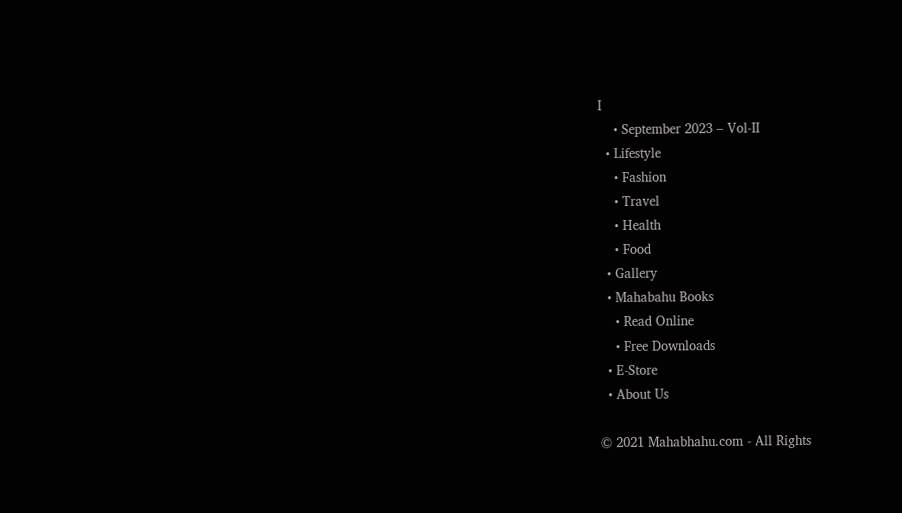I
    • September 2023 – Vol-II
  • Lifestyle
    • Fashion
    • Travel
    • Health
    • Food
  • Gallery
  • Mahabahu Books
    • Read Online
    • Free Downloads
  • E-Store
  • About Us

© 2021 Mahabhahu.com - All Rights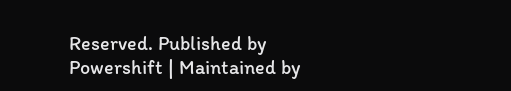Reserved. Published by Powershift | Maintained by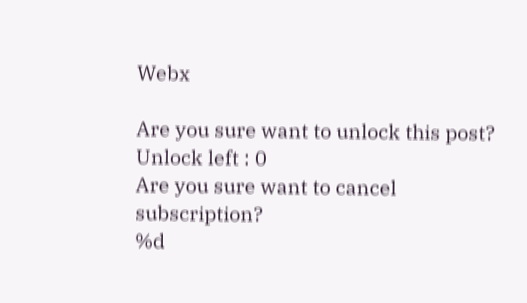Webx

Are you sure want to unlock this post?
Unlock left : 0
Are you sure want to cancel subscription?
%d